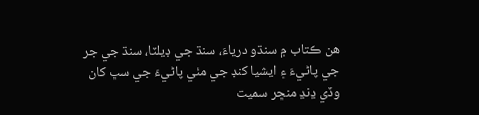ھن ڪتاب ۾ سنڌو درياءَ، سنڌ جي ڊيلٽا، سنڌ جي جر جي پاڻيءَ ۽ ايشيا کنڊ جي مٺي پاڻيءَ جي سڀ کان وڏي ڍنڍ منڇر سميت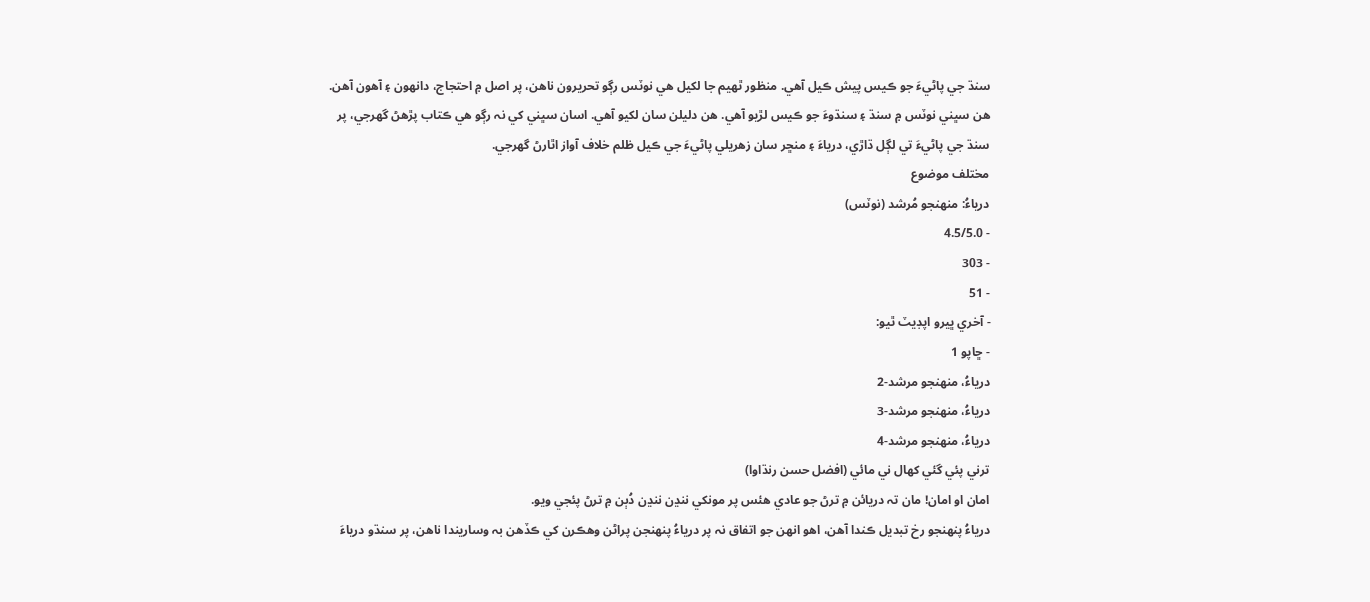سنڌ جي پاڻيءَ جو ڪيس پيش ڪيل آھي. منظور ٿھيم جا لکيل ھي نوٽس رڳو تحريرون ناھن، پر اصل ۾ احتجاج، دانھون ۽ آھون آھن. ھن سڀني نوٽس ۾ سنڌ ۽ سنڌوءَ جو ڪيس لڙيو آھي. ھن دليلن سان لکيو آھي. اسان سڀني کي نہ رڳو ھي ڪتاب پڙھڻ گهرجي، پر سنڌ جي پاڻيءَ تي لڳل ڌاڙي، درياءَ ۽ منڇر سان زھريلي پاڻيءَ جي ڪيل ظلم خلاف آواز اٿارڻ گهرجي.
مختلف موضوع
درياءُ: منھنجو مُرشد (نوٽس)
- 4.5/5.0
- 303
- 51
- آخري ڀيرو اپڊيٽ ٿيو:
- ڇاپو 1
درياءُ، منھنجو مرشد-2
درياءُ، منھنجو مرشد-3
درياءُ، منھنجو مرشد-4
ترني پئي گئي کھال ني مائي (افضل حسن رنڌاوا)
امان او امان! مان تہ دريائن ۾ ترڻ جو عادي ھئس پر مونکي ننڍن ننڍن دُٻن ۾ ترڻ پئجي ويو.
درياءُ پنھنجو رخ تبديل ڪندا آھن، اھو انھن جو اتفاق نہ پر درياءُ پنھنجن پراڻن وھڪرن کي ڪڏھن بہ وساريندا ناھن، پر سنڌو درياءَ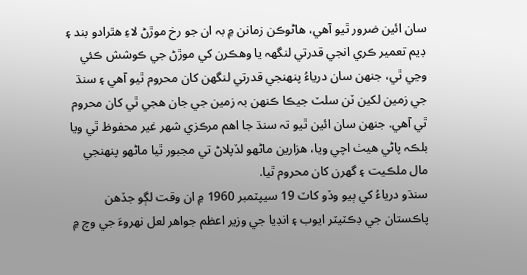سان ائين ضرور ٿيو آھي، ھاڻوڪن زمانن ۾ بہ ان جو رخ موڙڻ لاءِ ھٿرادو بند ۽ ڊيم تعمير ڪري انجي قدرتي لنگهہ يا وھڪرن کي موڙڻ جي ڪوشش ڪئي وڃي ٿي، جنھن سان درياءُ پنھنجي قدرتي لنگهن کان محروم ٿيو آھي ۽ سنڌ جي زمين لکين ٽن سلٽ جيڪا ڪنھن بہ زمين جي جان ھجي ٿي کان محروم ٿي آھي. جنھن سان ائين ٿيو تہ سنڌ جا اھم مرڪزي شھر غير محفوظ ٿي ويا بلڪہ پاڻي ھيٺ اچي ويا، ھزارين ماڻھو لڏپلاڻ تي مجبور ٿيا ماڻھو پنھنجي مال ملڪيت ۽ گهرن کان محروم ٿيا.
سنڌو درياءُ کي ٻيو وڏو کاٽ 19 سيپٽمبر 1960 ۾ ان وقت لڳو جڏھن پاڪستان جي ڊڪٽيٽر ايوب ۽ انڊيا جي وزير اعظم جواھر لعل نھروءَ جي وچ ۾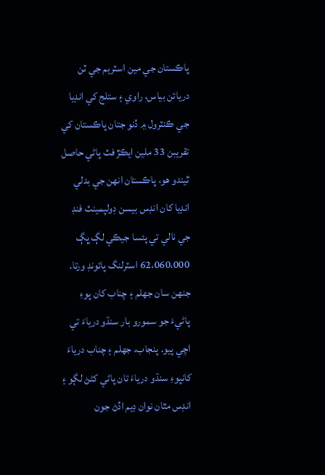پاڪستان جي مين اسٽريم جي ٽن دريائن بياس، راوي ۽ ستلج کي انڊيا جي ڪنٽرول ۾ ڏنو جتان پاڪستان کي تقريبن 33 ملين ايڪڙ فٽ پاڻي حاصل ٿيندو ھو، پاڪستان انھن جي بدلي انڊيا کان انڊس بيسن ڊولپمينٽ فنڊ جي نالي تي پئسا جيڪي لڳ ڀڳ 62،060،000 اسٽرلنگ پائونڊ ورتا. جنھن سان جھلم ۽ چناب کان پوءِ پاڻيءَ جو سمورو بار سنڌو درياءَ تي اچي پيو. پنجاب، جھلم ۽ چناب درياءَ کانپوءِ سنڌو درياءَ تان پاڻي کڻڻ لڳو ۽ انڊس مٿان نوان ڊيم اڏڻ جون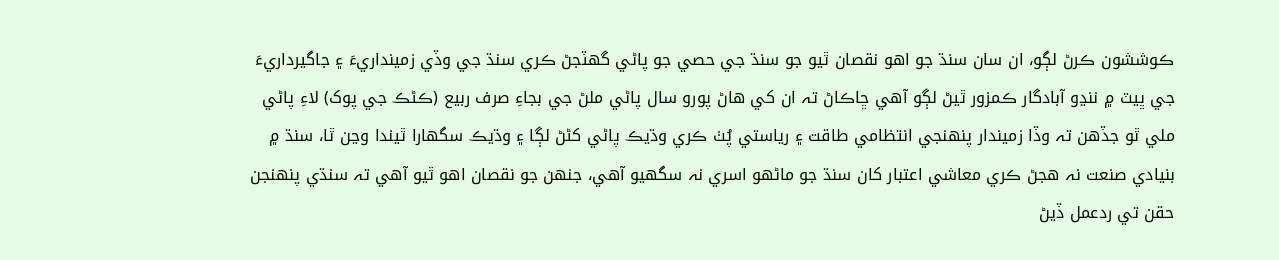ڪوششون ڪرڻ لڳو، ان سان سنڌ جو اھو نقصان ٿيو جو سنڌ جي حصي جو پاڻي گهٽجڻ ڪري سنڌ جي وڏي زمينداريءَ ۽ جاگيرداريءَ جي ڀيٽ ۾ ننڍو آبادگار ڪمزور ٿيڻ لڳو آھي ڇاڪاڻ تہ ان کي ھاڻ پورو سال پاڻي ملڻ جي بجاءِ صرف ربيع (ڪڻڪ جي پوک) لاءِ پاڻي ملي ٿو جڏھن تہ وڏا زميندار پنھنجي انتظامي طاقت ۽ رياستي پُٺ ڪري وڌيڪ پاڻي کڻڻ لڳا ۽ وڌيڪ سگهارا ٿيندا وڃن ٿا، سنڌ ۾ بنيادي صنعت نہ ھجڻ ڪري معاشي اعتبار کان سنڌ جو ماڻھو اسري نہ سگهيو آھي، جنھن جو نقصان اھو ٿيو آھي تہ سنڌي پنھنجن حقن تي ردعمل ڏيڻ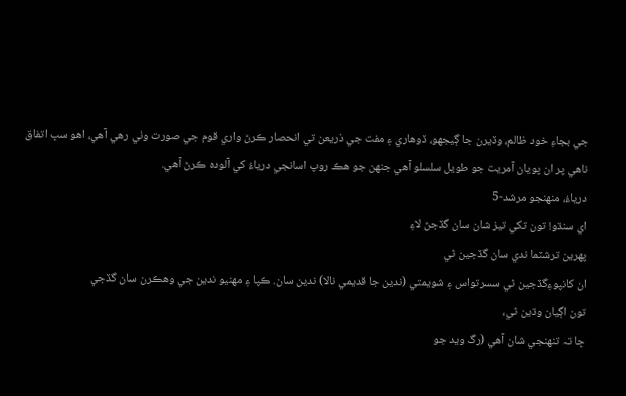جي بجاءِ خود ظالم، وڏيرن جا ڳيجهو، ڏوھاري ۽ مفت جي ذريعن تي انحصار ڪرڻ واري قوم جي صورت وٺي رھي آھي، اھو سڀ اتفاق ناھي پر ان پويان آمريت جو طويل سلسلو آھي جنھن جو ھڪ روپ اسانجي درياءُ کي آلودہ ڪرڻ آھي.
درياءُ، منھنجو مرشد-5
اي سنڌو! تون تکي تيز شان سان گڏجڻ لاءِ
پھرين ترشٽما ندي سان گڏجين ٿي
ان کانپوءِگڏجين ٿي سسرتواس ۽ شويمتي (ندين جا قديمي نالا) ندين سان. ڪپا ۽ مھنيو ندين جي وھڪرن سان گڏجي
تون اڳيان وڌين ٿي،
ڇا تہ تنھنجي شان آھي (رگ ويد جو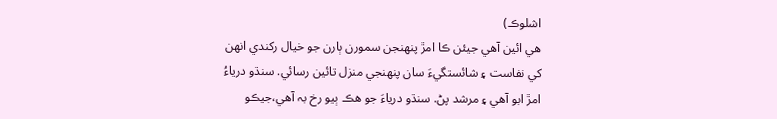اشلوڪ)
ھي ائين آھي جيئن ڪا امڙ پنھنجن سمورن ٻارن جو خيال رکندي انھن کي نفاست ۽ شائستگيءَ سان پنھنجي منزل تائين رسائي. سنڌو درياءُ امڙ ابو آھي ۽ مرشد پڻ. سنڌو درياءَ جو ھڪ ٻيو رخ بہ آھي،جيڪو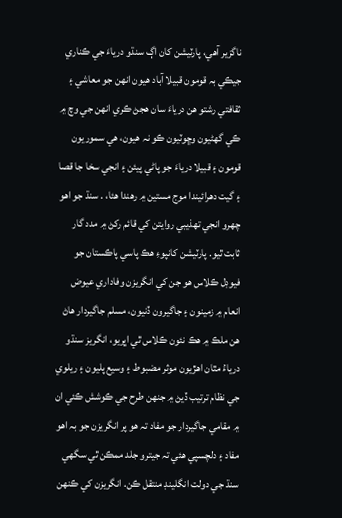ناگزير آھي، پارٽيشن کان اڳ سنڌو درياءَ جي ڪناري جيڪي بہ قومون قبيلا آباد ھيون انھن جو معاشي ۽ ثقافتي رشتو ھن درياءَ سان ھجڻ ڪري انھن جي وچ ۾ ڪي گهڻيون وڇوٽيون ڪو نہ ھيون، ھي سموريون قومون ۽ قبيلا درياءَ جو پاڻي پيئن ۽ انجي سخا جا قصا ۽ گيت دھرائيندا موج مستين ۾ رھندا ھئا، . سنڌ جو اھو چھرو انجي تھذيبي روايتن کي قائم رکڻ ۾ مدد گار ثابت ٿيو. پارٽيشن کانپوءِ ھڪ پاسي پاڪستان جو فيوڊل ڪلاس ھو جن کي انگريزن وفاداري عيوض انعام ۾ زمينون ۽ جاگيرون ڏنيون، مسلم جاگيردار ھاڻ ھن ملڪ ۾ ھڪ نئون ڪلاس ٿي اڀريو، انگريز سنڌو درياءُ مٿان اھڙيون موثر مضبوط ۽ وسيع پليون ۽ ريلوي جي نظام ترتيب ڏيڻ ۾ جنھن طرح جي ڪوشش ڪئي ان ۾ مقامي جاگيردار جو مفاد تہ ھو پر انگريزن جو بہ اھو مفاد ۽ دلچسپي ھئي تہ جيترو جلد ممڪن ٿي سگهي سنڌ جي دولت انگلينڊ منتقل ڪن. انگريزن کي ڪنھن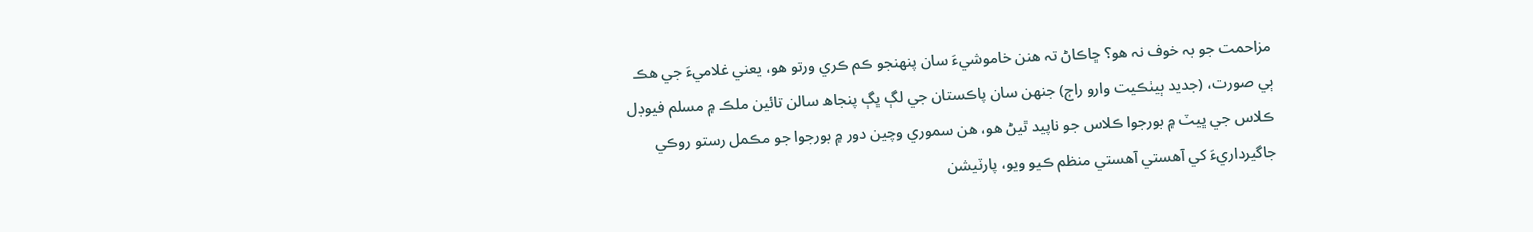مزاحمت جو بہ خوف نہ ھو؟ ڇاڪاڻ تہ ھنن خاموشيءَ سان پنھنجو ڪم ڪري ورتو ھو، يعني غلاميءَ جي ھڪ ٻي صورت، (جديد ٻيٺڪيت وارو راڄ) جنھن سان پاڪستان جي لڳ ڀڳ پنجاھ سالن تائين ملڪ ۾ مسلم فيوڊل ڪلاس جي ڀيٽ ۾ بورجوا ڪلاس جو ناپيد ٿيڻ ھو، ھن سموري وچين دور ۾ بورجوا جو مڪمل رستو روڪي جاگيرداريءَ کي آھستي آھستي منظم ڪيو ويو، پارٽيشن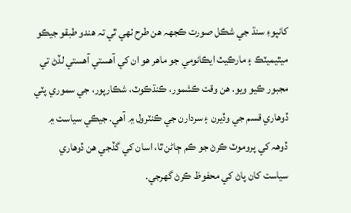کانپوءِ سنڌ جي شڪل صورت ڪجهہ ھن طرح ٺھي ٿي تہ ھندو طبقو جيڪو ميٿيميٽڪ ۽ مارڪيٽ ايڪانومي جو ماھر ھو ان کي آھستي آھستي لڏڻ تي مجبور ڪيو ويو. ھن وقت ڪشمور، ڪنڌڪوٽ، شڪارپور، جي سموري پٽي ڏوھاري قسم جي وڏيرن ۽ سردارن جي ڪنٽرول ۾ آھي. جيڪي سياست ۾ ڏوھہ کي پروموٽ ڪرڻ جو ڪم ڄاڻن ٿا، اسان کي گڏجي ھن ڏوھاري سياست کان پاڻ کي محفوظ ڪرڻ گهرجي.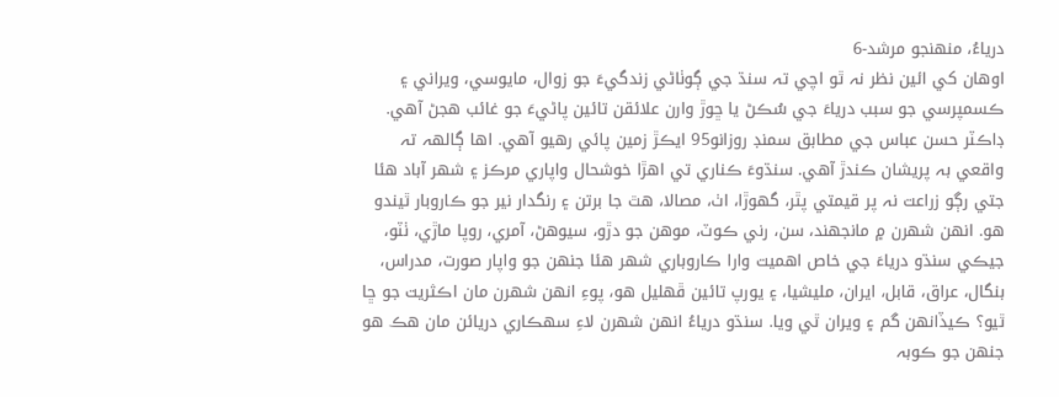درياءُ، منھنجو مرشد-6
اوھان کي ائين نظر نہ ٿو اچي تہ سنڌ جي ڳوٺاڻي زندگيءَ جو زوال، مايوسي، ويراني ۽ ڪسمپرسي جو سبب درياءَ جي سُڪڻ يا ڇوڙ وارن علائقن تائين پاڻيءَ جو غائب ھجڻ آھي. ڊاڪٽر حسن عباس جي مطابق سمنڊ روزانو95 ايڪڙ زمين پائي رھيو آھي. اھا ڳالھہ تہ واقعي بہ پريشان ڪندڙ آھي. سنڌوءَ ڪناري تي اھڙا خوشحال واپاري مرڪز ۽ شھر آباد ھئا جتي رڳو زراعت نہ پر قيمتي پٿر، گهوڙا، اٺ، مصالا، ھٿ جا برتن ۽ رنگدار نير جو ڪاروبار ٿيندو ھو. انھن شھرن ۾ مانجهند، سن، رني ڪوٽ، موھن جو دڙو، سيوھڻ، آمري، روپا ماڙي، ٺٽو، جيڪي سنڌو درياءَ جي خاص اھميت وارا ڪاروباري شھر ھئا جنھن جو واپار صورت، مدراس، بنگال، عراق، قابل، ايران، مليشيا، ۽ يورپ تائين ڦھليل ھو، پوءِ انھن شھرن مان اڪثريت جو ڇا ٿيو؟ ڪيڏانھن گم ۽ ويران ٿي ويا. سنڌو درياءُ انھن شھرن لاءِ سھڪاري دريائن مان ھڪ ھو جنھن جو ڪوبہ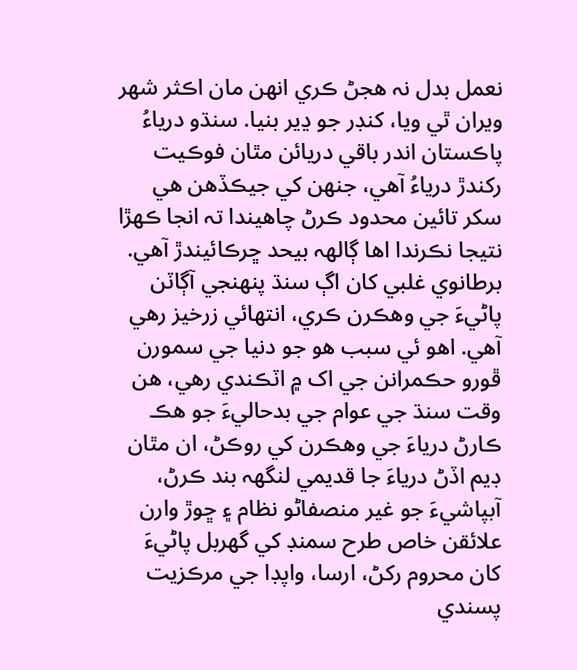نعمل بدل نہ ھجڻ ڪري انھن مان اڪثر شھر ويران ٿي ويا، کنڊر جو ڍير بنيا. سنڌو درياءُ پاڪستان اندر باقي دريائن مٿان فوڪيت رکندڙ درياءُ آھي، جنھن کي جيڪڏھن ھي سکر تائين محدود ڪرڻ چاھيندا تہ انجا ڪھڙا نتيجا نڪرندا اھا ڳالھہ بيحد ڇرڪائيندڙ آھي. برطانوي غلبي کان اڳ سنڌ پنھنجي آڳاٽن پاڻيءَ جي وھڪرن ڪري، انتھائي زرخيز رھي آھي. اھو ئي سبب ھو جو دنيا جي سمورن ڦورو حڪمرانن جي اک ۾ اٽڪندي رھي، ھن وقت سنڌ جي عوام جي بدحاليءَ جو ھڪ ڪارڻ درياءَ جي وھڪرن کي روڪڻ، ان مٿان ڊيم اڏڻ درياءَ جا قديمي لنگهہ بند ڪرڻ، آبپاشيءَ جو غير منصفاڻو نظام ۽ ڇوڙ وارن علائقن خاص طرح سمنڊ کي گهربل پاڻيءَ کان محروم رکڻ، ارسا، واپڊا جي مرڪزيت پسندي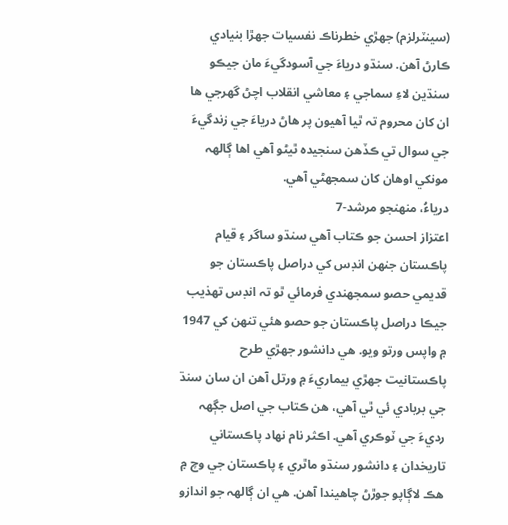(سينٽرلزم) جھڙي خطرناڪ نفسيات جھڙا بنيادي ڪارڻ آھن. سنڌو درياءَ جي آسودگيءَ مان جيڪو سنڌين لاءِ سماجي ۽ معاشي انقلاب اچڻ گهرجي ھا ان کان محروم تہ ٿيا آھيون پر ھاڻ درياءَ جي زندگيءَ جي سوال تي ڪڏھن سنجيدہ ٿيڻو آھي اھا ڳالھہ مونکي اوھان کان سمجهڻي آھي.
درياءُ، منھنجو مرشد-7
اعتزاز احسن جو ڪتاب آھي سنڌو ساگر ۽ قيام پاڪستان جنھن انڊس کي دراصل پاڪستان جو قديمي حصو سمجهندي فرمائي ٿو تہ انڊس تھذيب جيڪا دراصل پاڪستان جو حصو ھئي تنھن کي 1947 ۾ واپس ورتو ويو. ھي دانشور جھڙي طرح پاڪستانيت جھڙي بيماريءَ ۾ ورتل آھن ان سان سنڌ جي بربادي ئي ٿي آھي، ھن ڪتاب جي اصل جڳھہ رديءَ جي ٽوڪري آھي. اڪثر نام نھاد پاڪستاني تاريخدان ۽ دانشور سنڌو ماٿري ۽ پاڪستان جي وچ ۾ ھڪ لاڳاپو جوڙڻ چاھيندا آھن. ھي ان ڳالھہ جو اندازو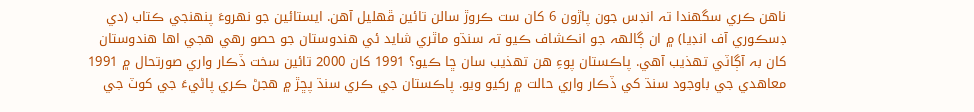ناھن ڪري سگهندا تہ انڊس جون پاڙون 6 کان ست ڪروڙ سالن تائين ڦھليل آھن. ايستائين جو نھروءَ پنھنجي ڪتاب (دي ڊسڪوري آف انڊيا) ۾ ان ڳالھہ جو انڪشاف ڪيو تہ سنڌو ماٿري شايد ئي ھندوستان جو حصو رھي ھجي اھا ھندوستان کان بہ آڳاٽي تھذيب آھي. پاڪستان پوءِ ھن تھذيب سان ڇا ڪيو؟ 1991 کان 2000 تائين سخت ڏڪار واري صورتحال ۾ 1991 معاھدي جي باوجود سنڌ کي ڏڪار واري حالت ۾ رکيو ويو. پاڪستان جي ڪري سنڌ پڇڙ ۾ ھجڻ ڪري پاڻيءَ جي کوٽ جي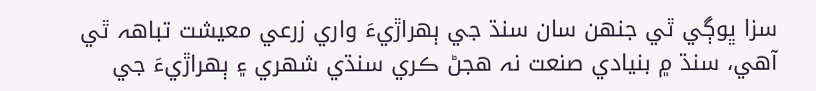سزا ڀوڳي ٿي جنھن سان سنڌ جي ٻھراڙيءَ واري زرعي معيشت تباھہ ٿي آھي، سنڌ ۾ بنيادي صنعت نہ ھجڻ ڪري سنڌي شھري ۽ ٻھراڙيءَ جي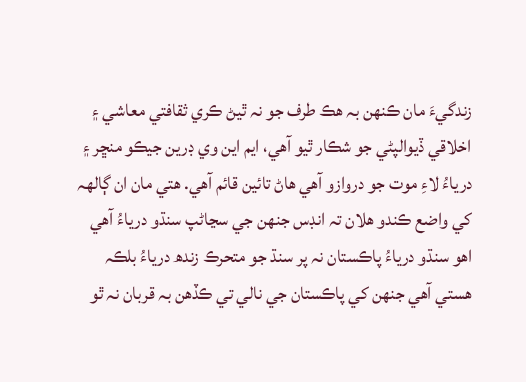زندگيءَ مان ڪنھن بہ ھڪ طرف جو نہ ٿيڻ ڪري ثقافتي معاشي ۽ اخلاقي ڏيوالپڻي جو شڪار ٿيو آھي، ايم اين وي ڊرين جيڪو منڇر ۽ درياءُ لاءِ موت جو دروازو آھي ھاڻ تائين قائم آھي. ھتي مان ان ڳالھہ کي واضع ڪندو ھلان تہ انڊس جنھن جي سڃاڻپ سنڌو درياءُ آھي اھو سنڌو درياءُ پاڪستان نہ پر سنڌ جو متحرڪ زندھ درياءُ بلڪہ ھستي آھي جنھن کي پاڪستان جي نالي تي ڪڏھن بہ قربان نہ ٿو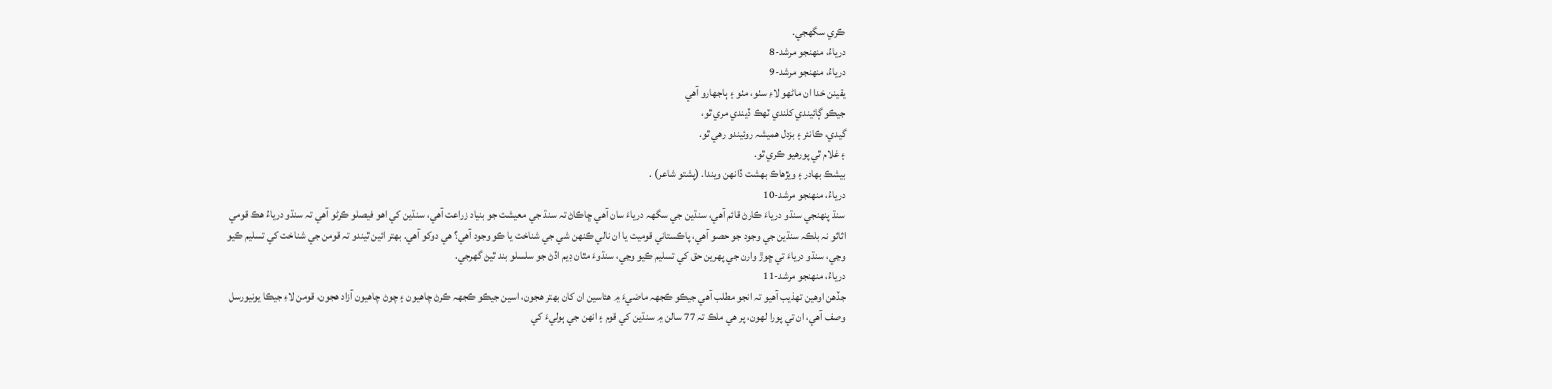ڪري سگهجي.
درياءُ، منھنجو مرشد-8
درياءُ، منھنجو مرشد-9
يقينن خدا ان ماڻھو لاءِ سٺو، مٺو ۽ ٻاجهارو آھي
جيڪو ڳائيندي کلندي ٽھڪ ڏيندي مري ٿو،
گيدي، ڪانئر ۽ بزدل ھميشہ روئيندو رھي ٿو.
۽ غلام ٿي پورھيو ڪري ٿو.
بيشڪ بھادر ۽ ويڙھاڪ بھشت ڏانھن ويندا. (پشتو شاعر) .
درياءُ، منھنجو مرشد-10
سنڌ پنھنجي سنڌو درياءَ ڪارڻ قائم آھي، سنڌين جي سگهہ درياءَ سان آھي ڇاڪاڻ تہ سنڌ جي معيشت جو بنياد زراعت آھي، سنڌين کي اھو فيصلو ڪرڻو آھي تہ سنڌو درياءُ ھڪ قومي اثاثو نہ بلڪہ سنڌين جي وجود جو حصو آھي، پاڪستاني قوميت يا ان نالي ڪنھن شي جي شناخت يا ڪو وجود آھي؟ ھي دوکو آھي. بھتر ائين ٿيندو تہ قومن جي شناخت کي تسليم ڪيو وڃي، سنڌو درياءَ تي ڇوڙ وارن جي پھرين حق کي تسليم ڪيو وڃي، سنڌوءَ مٿان ڊيم اڏڻ جو سلسلو بند ٿيڻ گهرجي.
درياءُ، منھنجو مرشد-11
جڏھن اوھين تھذيب آھيو تہ انجو مطلب آھي جيڪو ڪجهہ ماضيءَ ۾ ھئاسين ان کان بھتر ھجون، اسين جيڪو ڪجهہ ڪرڻ چاھيون ۽ چوڻ چاھيون آزاد ھجون، قومن لاءِ جيڪا يونيورسل وصف آھي، ان تي پورا لھون، پر ھي ملڪ تہ 77 سالن ۾ سنڌين کي قوم ۽ انھن جي ٻوليءَ کي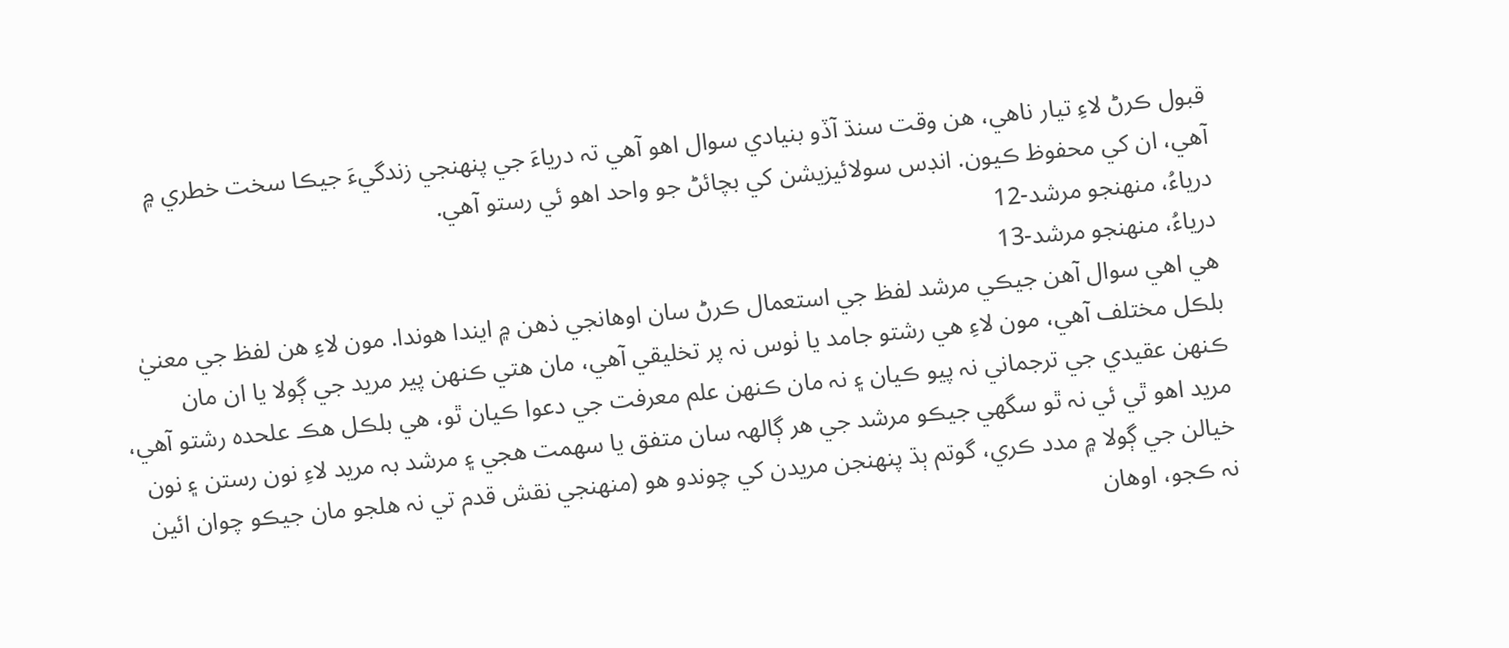قبول ڪرڻ لاءِ تيار ناھي، ھن وقت سنڌ آڏو بنيادي سوال اھو آھي تہ درياءَ جي پنھنجي زندگيءَ جيڪا سخت خطري ۾ آھي، ان کي محفوظ ڪيون. انڊس سولائيزيشن کي بچائڻ جو واحد اھو ئي رستو آھي.
درياءُ، منھنجو مرشد-12
درياءُ، منھنجو مرشد-13
ھي اھي سوال آھن جيڪي مرشد لفظ جي استعمال ڪرڻ سان اوھانجي ذھن ۾ ايندا ھوندا. مون لاءِ ھن لفظ جي معنيٰ بلڪل مختلف آھي، مون لاءِ ھي رشتو جامد يا ٺوس نہ پر تخليقي آھي، مان ھتي ڪنھن پير مريد جي ڳولا يا ان مان ڪنھن عقيدي جي ترجماني نہ پيو ڪيان ۽ نہ مان ڪنھن علم معرفت جي دعوا ڪيان ٿو، ھي بلڪل ھڪ علحدہ رشتو آھي، مريد اھو ٿي ئي نہ ٿو سگهي جيڪو مرشد جي ھر ڳالھہ سان متفق يا سھمت ھجي ۽ مرشد بہ مريد لاءِ نون رستن ۽ نون خيالن جي ڳولا ۾ مدد ڪري، گوتم ٻڌ پنھنجن مريدن کي چوندو ھو (منھنجي نقش قدم تي نہ ھلجو مان جيڪو چوان ائين نہ ڪجو، اوھان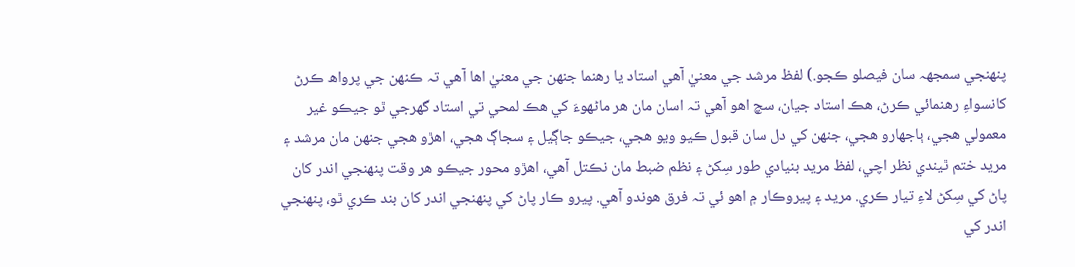پنھنجي سمجهہ سان فيصلو ڪجو.) لفظ مرشد جي معنيٰ آھي استاد يا رھنما جنھن جي معنيٰ اھا آھي تہ ڪنھن جي پرواھ ڪرڻ کانسواءِ رھنمائي ڪرڻ، ھڪ استاد جيان، سچ اھو آھي تہ اسان مان ھر ماڻھوءَ کي ھڪ لمحي تي استاد گهرجي ٿو جيڪو غير معمولي ھجي، ٻاجهارو ھجي، جنھن کي دل سان قبول ڪيو ويو ھجي، جيڪو جاڳيل ۽ سجاڳ ھجي، اھڙو ھجي جنھن مان مرشد ۽ مريد ختم ٿيندي نظر اچي، لفظ مريد بنيادي طور سِکڻ ۽ نظم ضبط مان نڪتل آھي، اھڙو محور جيڪو ھر وقت پنھنجي اندر کان پاڻ کي سِکڻ لاءِ تيار ڪري. مريد ۽ پيروڪار ۾ اھو ئي تہ فرق ھوندو آھي. پيرو ڪار پاڻ کي پنھنجي اندر کان بند ڪري ٿو، پنھنجي اندر کي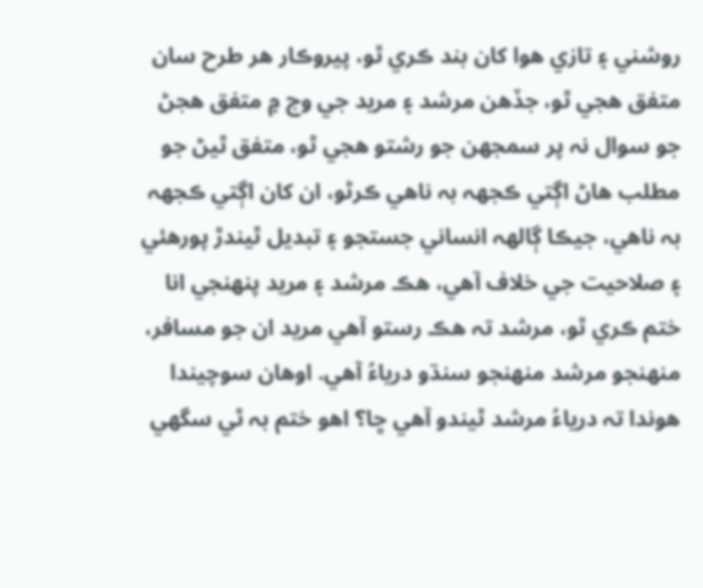روشني ۽ تازي ھوا کان بند ڪري ٿو، پيروڪار ھر طرح سان متفق ھجي ٿو، جڏھن مرشد ۽ مريد جي وچ ۾ متفق ھجڻ جو سوال نہ پر سمجهن جو رشتو ھجي ٿو، متفق ٿيڻ جو مطلب ھاڻ اڳتي ڪجهہ بہ ناھي ڪرڻو، ان کان اڳتي ڪجهہ بہ ناھي، جيڪا ڳالھہ انساني جستجو ۽ تبديل ٿيندڙ پورھئي ۽ صلاحيت جي خلاف آھي، ھڪ مرشد ۽ مريد پنھنجي انا ختم ڪري ٿو، مرشد تہ ھڪ رستو آھي مريد ان جو مسافر، منھنجو مرشد منھنجو سنڌو درياءُ آھي. اوھان سوچيندا ھوندا تہ درياءُ مرشد ٿيندو آھي ڇا؟ اھو ختم بہ ٿي سگهي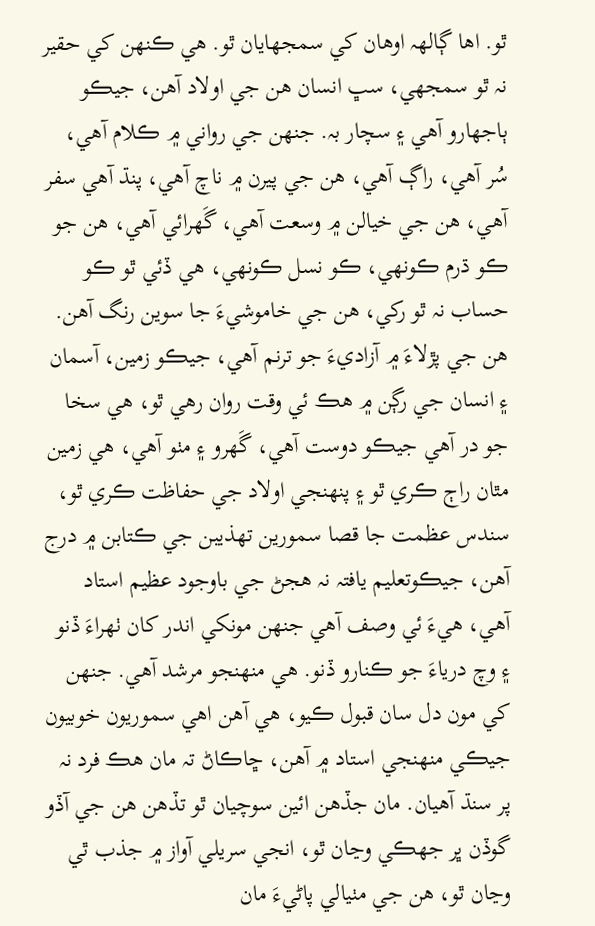ٿو. اھا ڳالھہ اوھان کي سمجهايان ٿو. ھي ڪنھن کي حقير نہ ٿو سمجهي، سڀ انسان ھن جي اولاد آھن، جيڪو ٻاجهارو آھي ۽ سچار بہ. جنھن جي رواني ۾ ڪلام آھي، سُر آھي، راڳ آھي، ھن جي پيرن ۾ ناچ آھي، پنڌ آھي سفر آھي، ھن جي خيالن ۾ وسعت آھي، گَھرائي آھي، ھن جو ڪو ڌرم ڪونھي، ڪو نسل ڪونھي، ھي ڏئي ٿو ڪو حساب نہ ٿو رکي، ھن جي خاموشيءَ جا سوين رنگ آھن. ھن جي پڙلاءَ ۾ آزاديءَ جو ترنم آھي، جيڪو زمين، آسمان ۽ انسان جي رڳن ۾ ھڪ ئي وقت روان رھي ٿو، ھي سخا جو در آھي جيڪو دوست آھي، گَھرو ۽ مٺو آھي، ھي زمين مٿان راڄ ڪري ٿو ۽ پنھنجي اولاد جي حفاظت ڪري ٿو، سندس عظمت جا قصا سمورين تھذيبن جي ڪتابن ۾ درج آھن، جيڪوتعليم يافتہ نہ ھجڻ جي باوجود عظيم استاد آھي، ھيءَ ئي وصف آھي جنھن مونکي اندر کان ٺھراءَ ڏنو ۽ وچ درياءَ جو ڪنارو ڏنو. ھي منھنجو مرشد آھي. جنھن کي مون دل سان قبول ڪيو، ھي آھن اھي سموريون خوبيون جيڪي منھنجي استاد ۾ آھن، ڇاڪاڻ تہ مان ھڪ فرد نہ پر سنڌ آھيان. مان جڏھن ائين سوچيان ٿو تڏھن ھن جي آڏو گوڏن ڀر جهڪي وڃان ٿو، انجي سريلي آواز ۾ جذب ٿي وڃان ٿو، ھن جي مٺيالي پاڻيءَ مان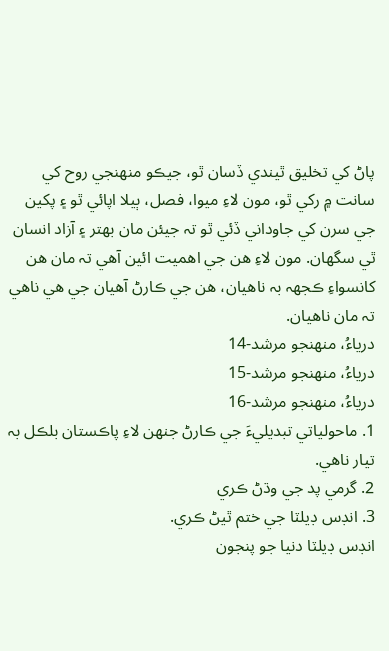پاڻ کي تخليق ٿيندي ڏسان ٿو، جيڪو منھنجي روح کي سانت ۾ رکي ٿو، مون لاءِ ميوا، فصل، ٻيلا اپائي ٿو ۽ پکين جي سرن کي جاوداني ڏئي ٿو تہ جيئن مان بھتر ۽ آزاد انسان ٿي سگهان. مون لاءِ ھن جي اھميت ائين آھي تہ مان ھن کانسواءِ ڪجهہ بہ ناھيان، ھن جي ڪارڻ آھيان جي ھي ناھي تہ مان ناھيان.
درياءُ، منھنجو مرشد-14
درياءُ، منھنجو مرشد-15
درياءُ، منھنجو مرشد-16
1. ماحولياتي تبديليءَ جي ڪارڻ جنھن لاءِ پاڪستان بلڪل بہ تيار ناھي.
2. گرمي پد جي وڌڻ ڪري
3. انڊس ڊيلٽا جي ختم ٿيڻ ڪري.
انڊس ڊيلٽا دنيا جو پنجون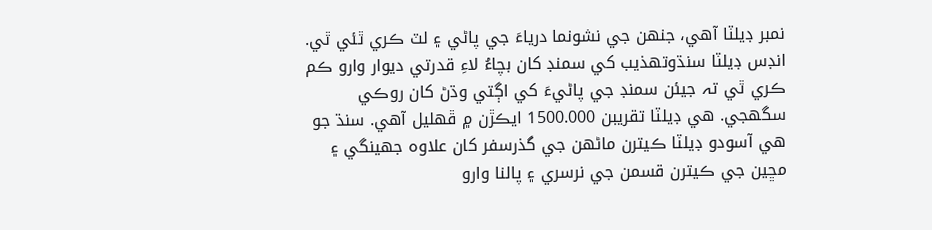نمبر ڊيلٽا آھي، جنھن جي نشونما درياءَ جي پاڻي ۽ لٽ ڪري ٿئي ٿي. انڊس ڊيلٽا سنڌوتھذيب کي سمنڊ کان بچاءُ لاءِ قدرتي ديوار وارو ڪم ڪري ٿي تہ جيئن سمنڊ جي پاڻيءَ کي اڳتي وڌڻ کان روڪي سگهجي. ھي ڊيلٽا تقريبن 1500.000 ايڪڙن ۾ ڦھليل آھي. سنڌ جو ھي آسودو ڊيلٽا ڪيترن ماڻھن جي گذرسفر کان علاوہ جهينگي ۽ مڇين جي ڪيترن قسمن جي نرسري ۽ پالنا وارو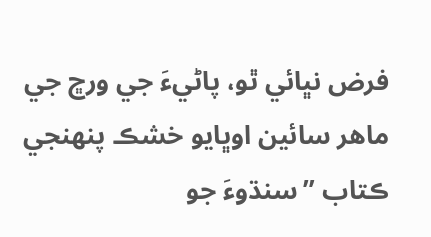فرض نڀائي ٿو، پاڻيءَ جي ورڇ جي ماھر سائين اوڀايو خشڪ پنھنجي ڪتاب ”سنڌوءَ جو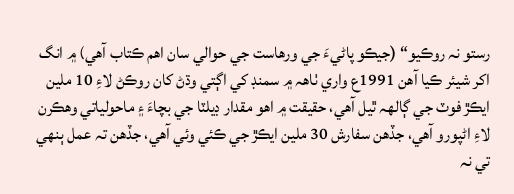رستو نہ روڪيو“ (جيڪو پاڻيءَ جي ورھاست جي حوالي سان اھم ڪتاب آھي) ۾ انگ اکر شيئر ڪيا آھن 1991ع واري ٺاھہ ۾ سمنڊ کي اڳتي وڌڻ کان روڪڻ لاءِ 10 ملين ايڪڙ فوٽ جي ڳالھہ ٿيل آھي، حقيقت ۾ اھو مقدار ڊيلٽا جي بچاءَ ۽ ماحولياتي وھڪرن لاءِ اڻپورو آھي، جڏھن سفارش 30 ملين ايڪڙ جي ڪئي وئي آھي، جڏھن تہ عمل ٻنھي تي نہ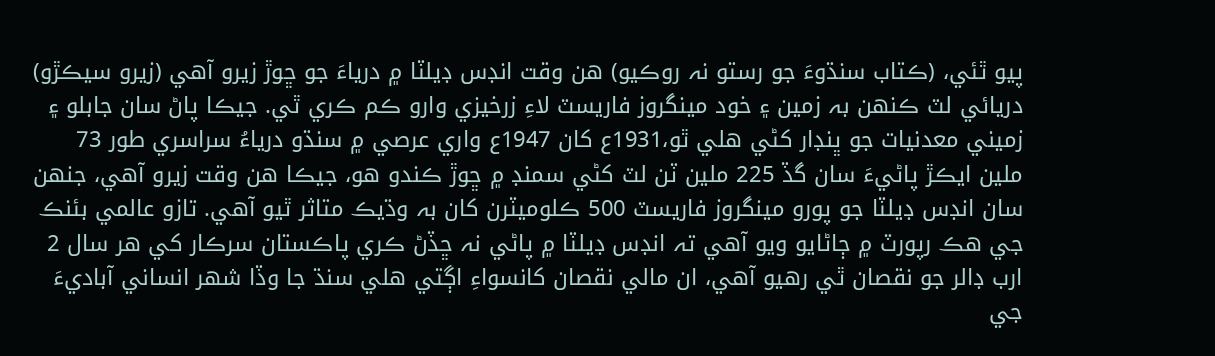پيو ٿئي، (ڪتاب سنڌوءَ جو رستو نہ روڪيو) ھن وقت انڊس ڊيلٽا ۾ درياءَ جو ڇوڙ زيرو آھي (زيرو سيڪڙو) دريائي لٽ ڪنھن بہ زمين ۽ خود مينگروز فاريسٽ لاءِ زرخيزي وارو ڪم ڪري ٿي. جيڪا پاڻ سان جابلو ۽ زميني معدنيات جو ڀنڊار کڻي ھلي ٿو،1931ع کان 1947ع واري عرصي ۾ سنڌو درياءُ سراسري طور 73 ملين ايڪڙ پاڻيءَ سان گڏ 225 ملين ٽن لٽ کڻي سمنڊ ۾ ڇوڙ ڪندو ھو، جيڪا ھن وقت زيرو آھي، جنھن سان انڊس ڊيلٽا جو پورو مينگروز فاريسٽ 500 ڪلوميٽرن کان بہ وڌيڪ متاثر ٿيو آھي. تازو عالمي بئنڪ جي ھڪ رپورٽ ۾ ڄاڻايو ويو آھي تہ انڊس ڊيلٽا ۾ پاڻي نہ ڇڏڻ ڪري پاڪستان سرڪار کي ھر سال 2 ارب ڊالر جو نقصان ٿي رھيو آھي، ان مالي نقصان کانسواءِ اڳتي ھلي سنڌ جا وڏا شھر انساني آباديءَ جي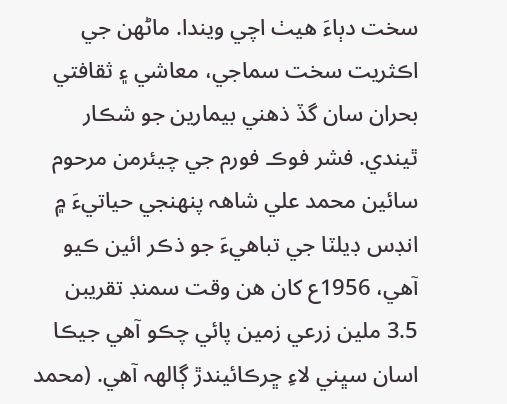سخت دٻاءَ ھيٺ اچي ويندا. ماڻھن جي اڪثريت سخت سماجي، معاشي ۽ ثقافتي بحران سان گڏ ذھني بيمارين جو شڪار ٿيندي. فشر فوڪ فورم جي چيئرمن مرحوم سائين محمد علي شاھہ پنھنجي حياتيءَ ۾ انڊس ڊيلٽا جي تباھيءَ جو ذڪر ائين ڪيو آھي، 1956ع کان ھن وقت سمنڊ تقريبن 3.5 ملين زرعي زمين پائي چڪو آھي جيڪا اسان سڀني لاءِ ڇرڪائيندڙ ڳالھہ آھي. (محمد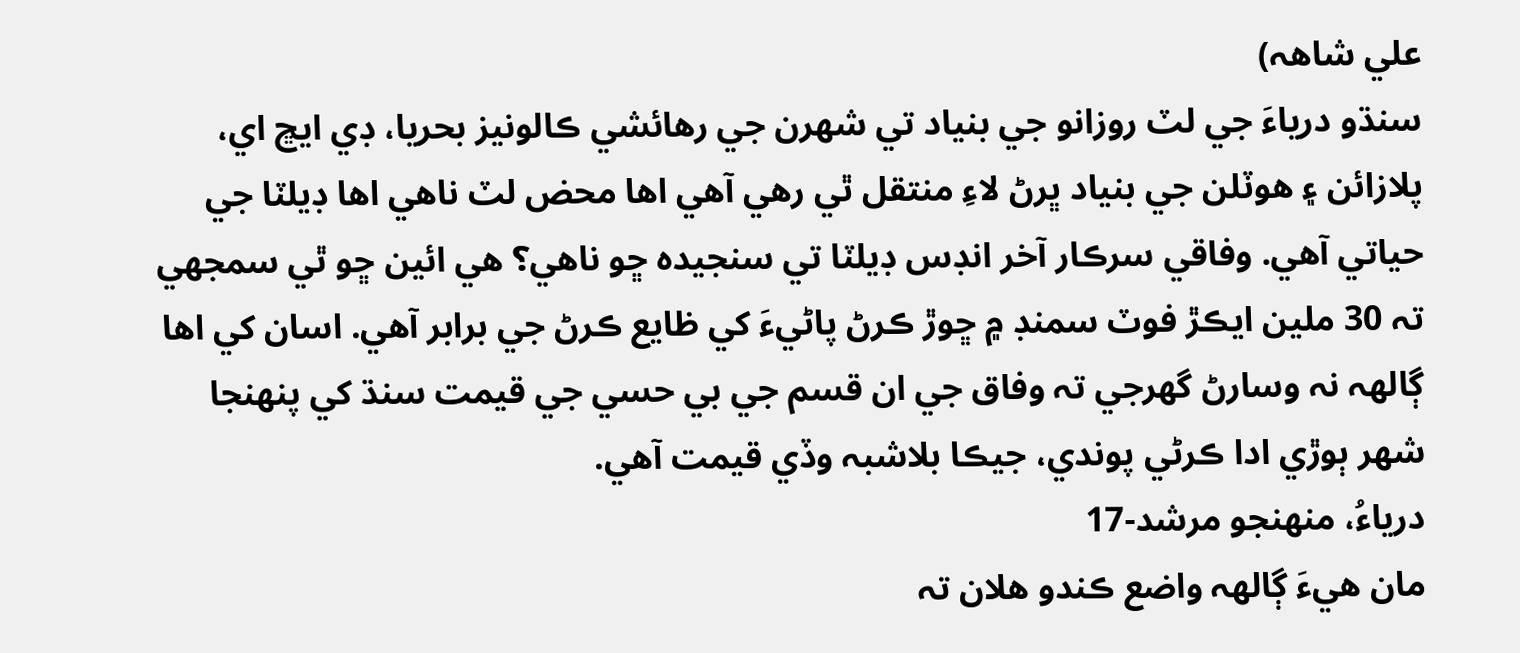علي شاھہ)
سنڌو درياءَ جي لٽ روزانو جي بنياد تي شھرن جي رھائشي ڪالونيز بحريا، ڊي ايڇ اي، پلازائن ۽ ھوٽلن جي بنياد ڀرڻ لاءِ منتقل ٿي رھي آھي اھا محض لٽ ناھي اھا ڊيلٽا جي حياتي آھي. وفاقي سرڪار آخر انڊس ڊيلٽا تي سنجيدہ ڇو ناھي؟ ھي ائين ڇو ٿي سمجهي تہ 30 ملين ايڪڙ فوٽ سمنڊ ۾ ڇوڙ ڪرڻ پاڻيءَ کي ظايع ڪرڻ جي برابر آھي. اسان کي اھا ڳالھہ نہ وسارڻ گهرجي تہ وفاق جي ان قسم جي بي حسي جي قيمت سنڌ کي پنھنجا شھر ٻوڙي ادا ڪرڻي پوندي، جيڪا بلاشبہ وڏي قيمت آھي.
درياءُ، منھنجو مرشد-17
مان ھيءَ ڳالھہ واضع ڪندو ھلان تہ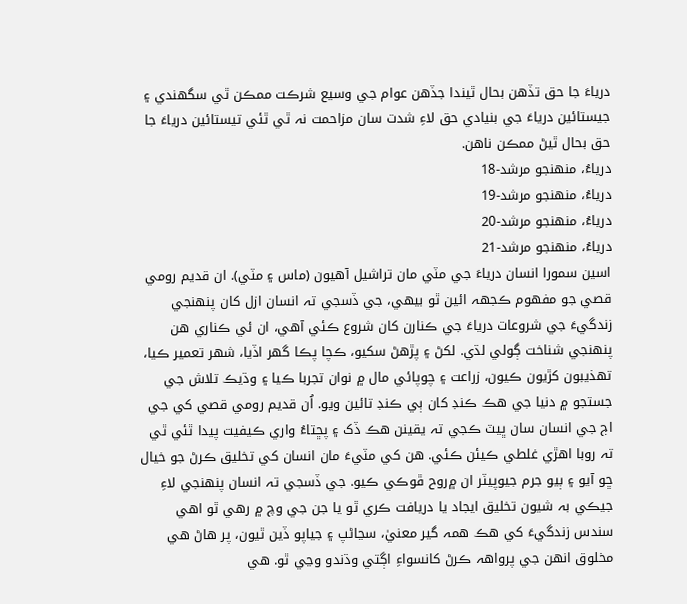درياءَ جا حق تڏھن بحال ٿيندا جڏھن عوام جي وسيع شرڪت ممڪن ٿي سگهندي ۽ جيستائين درياءَ جي بنيادي حق لاءِ شدت سان مزاحمت نہ ٿي ٿئي تيستائين درياءَ جا حق بحال ٿيڻ ممڪن ناھن.
درياءُ، منھنجو مرشد-18
درياءُ، منھنجو مرشد-19
درياءُ، منھنجو مرشد-20
درياءُ، منھنجو مرشد-21
اسين سمورا انسان درياءَ جي مٽي مان تراشيل آھيون (ماس ۽ مٽي). ان قديم رومي قصي جو مفھوم ڪجهہ ائين ٿو بيھي، جي ڏسجي تہ انسان ازل کان پنھنجي زندگيءَ جي شروعات درياءَ جي ڪنارن کان شروع ڪئي آھي، ان ئي ڪناري ھن پنھنجي شناخت ڳولي لڌي. لکڻ ۽ پڙھڻ سکيو، ڪچا پڪا گهر اڏيا، شھر تعمير ڪيا، تھذيبون کڙيون ڪيون، زراعت ۽ چوپائي مال ۾ نوان تجربا ڪيا ۽ وڌيڪ تلاش جي جستجو ۾ دنيا جي ھڪ ڪنڊ کان ٻي ڪنڊ تائين ويو. اُن قديم رومي قصي کي جي اڄ جي انسان سان ڀيٽ ڪجي تہ يقينن ھڪ ڏک ۽ پڇتاءُ واري ڪيفيت پيدا ٿئي ٿي تہ روبا اھڙي غلطي ڪيئن ڪئي. ھن کي مٽيءَ مان انسان کي تخليق ڪرڻ جو خيال ڇو آيو ۽ ٻيو جرم جيوپيٽر ان ۾روح ڦوڪي ڪيو. جي ڏسجي تہ انسان پنھنجي لاءِ جيڪي بہ شيون تخليق ايجاد يا دريافت ڪري ٿو يا جن جي وچ ۾ رھي ٿو اھي سندس زندگيءَ کي ھڪ ھمہ گير معنيٰ، سڃاڻپ ۽ جياپو ڏين ٿيون، پر ھاڻ ھي مخلوق انھن جي پرواھہ ڪرڻ کانسواءِ اڳتي وڌندو وڃي ٿو. ھي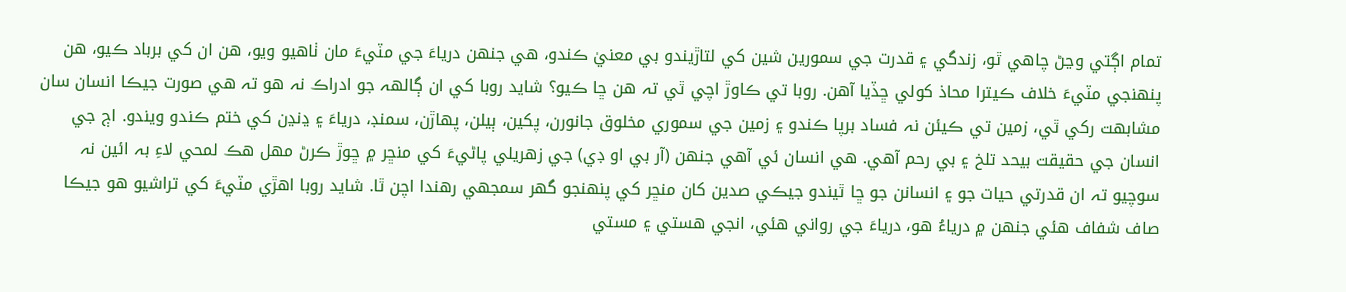تمام اڳتي وڃڻ چاھي ٿو، زندگي ۽ قدرت جي سمورين شين کي لتاڙيندو بي معنيٰ ڪندو، ھي جنھن درياءَ جي مٽيءَ مان ٺاھيو ويو، ھن ان کي برباد ڪيو، ھن پنھنجي مٽيءَ خلاف ڪيترا محاذ کولي ڇڏيا آھن. روبا تي ڪاوڙ اچي ٿي تہ ھن ڇا ڪيو؟ شايد روبا کي ان ڳالھہ جو ادراڪ نہ ھو تہ ھي صورت جيڪا انسان سان مشابھت رکي ٿي، زمين تي ڪيئن نہ فساد برپا ڪندو ۽ زمين جي سموري مخلوق جانورن، پکين، ٻيلن، پھاڙن، سمنڊ، درياءَ ۽ ڍنڍن کي ختم ڪندو ويندو. اڄ جي انسان جي حقيقت بيحد تلخ ۽ بي رحم آھي. ھي انسان ئي آھي جنھن (آر بي او ڊي) جي زھريلي پاڻيءَ کي منڇر ۾ ڇوڙ ڪرڻ مھل ھڪ لمحي لاءِ بہ ائين نہ سوچيو تہ ان قدرتي حيات جو ۽ انسانن جو ڇا ٿيندو جيڪي صدين کان منڇر کي پنھنجو گهر سمجهي رھندا اچن ٿا. شايد روبا اھڙي مٽيءَ کي تراشيو ھو جيڪا صاف شفاف ھئي جنھن ۾ درياءُ ھو، درياءَ جي رواني ھئي، انجي ھستي ۽ مستي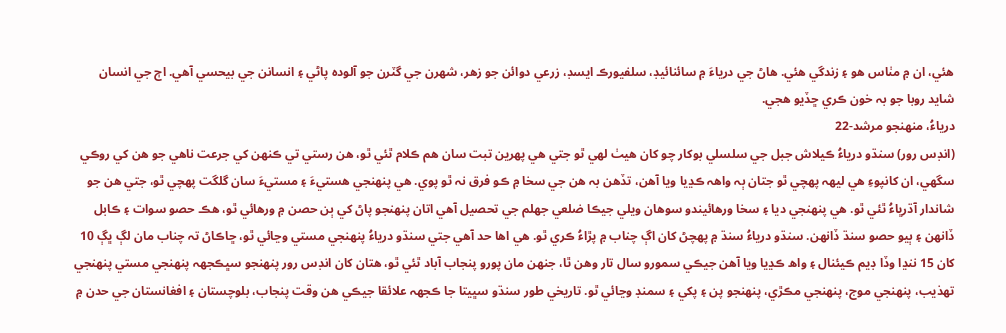ھئي، ان ۾ مٺاس ھو ۽ زندگي ھئي. ھاڻ جي درياءَ ۾ سائنائيڊ، سلفيورڪ ايسڊ، زرعي دوائن جو زھر، شھرن جي گٽرن جو آلودہ پاڻي ۽ انسانن جي بيحسي آھي. اڄ جي انسان شايد روبا جو بہ خون ڪري ڇڏيو ھجي.
درياءُ، منھنجو مرشد-22
(انڊس رور) سنڌو درياءُ ڪيلاش جبل جي سلسلي بوکار چو کان ھيٺ لھي ٿو جتي ھي پھرين تبت سان ھم ڪلام ٿئي ٿو، ھن رستي تي ڪنھن کي جرعت ناھي جو ھن کي روڪي سگهي، ان کانپوءِ ھي ليھہ پھچي ٿو جتان ٻہ واھہ ڪڍيا ويا آھن، تڏھن بہ ھن جي سخا ۾ ڪو فرق نہ ٿو پوي. ھي پنھنجي ھستيءَ ۽ مستيءَ سان گلگت پھچي ٿو، جتي ھن جو شاندار آڌرڀاءُ ٿئي ٿو. ھي پنھنجي ديا ۽ سخا ورھائيندو سوھان ويلي جيڪا ضلعي جھلم جي تحصيل آھي اتان پنھنجو پاڻ کي ٻن حصن ۾ ورھائي ٿو، ھڪ حصو سوات ۽ ڪابل ڏانھن ۽ ٻيو حصو سنڌ ڏانھن. سنڌو درياءُ سنڌ ۾ پھچڻ کان اڳ چناب ۾ پڙاءُ ڪري ٿو. ھي اھا حد آھي جتي سنڌو درياءُ پنھنجي مستي وڃائي ٿو، ڇاڪاڻ تہ چناب مان لڳ ڀڳ 10 کان 15 ننڍا وڏا ڊيم ڪيئنال ۽ واھ ڪڍيا ويا آھن جيڪي سمورو سال تار وھن ٿا، جنھن مان پورو پنجاب آباد ٿئي ٿو، ھتان کان انڊس رور پنھنجو سڀڪجهہ پنھنجي مستي پنھنجي تھذيب، پنھنجي موج، پنھنجي مڪڙي، پنھنجو پن ۽ پکي ۽ سمنڊ وڃائي ٿو. تاريخي طور سنڌو سڀيتا جا ڪجهہ علائقا جيڪي ھن وقت پنجاب، بلوچستان ۽ افغانستان جي حدن ۾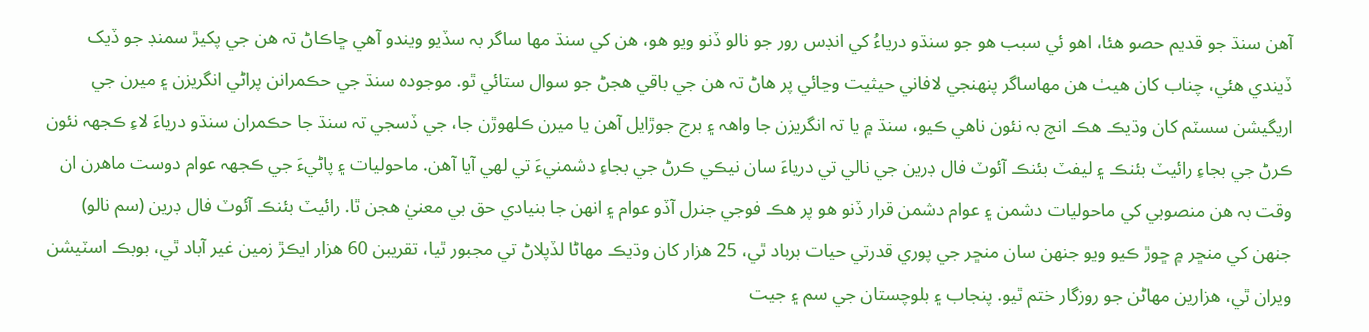آھن سنڌ جو قديم حصو ھئا، اھو ئي سبب ھو جو سنڌو درياءُ کي انڊس رور جو نالو ڏنو ويو ھو، ھن کي سنڌ مھا ساگر بہ سڏيو ويندو آھي ڇاڪاڻ تہ ھن جي پکيڙ سمنڊ جو ڏيک ڏيندي ھئي، چناب کان ھيٺ ھن مھاساگر پنھنجي لافاني حيثيت وڃائي پر ھاڻ تہ ھن جي باقي ھجڻ جو سوال ستائي ٿو. موجودہ سنڌ جي حڪمرانن پراڻي انگريزن ۽ ميرن جي اريگيشن سسٽم کان وڌيڪ ھڪ انچ بہ نئون ناھي ڪيو، سنڌ ۾ يا تہ انگريزن جا واھہ ۽ برج جوڙايل آھن يا ميرن ڪلھوڙن جا، جي ڏسجي تہ سنڌ جا حڪمران سنڌو درياءَ لاءِ ڪجهہ نئون ڪرڻ جي بجاءِ رائيٽ بئنڪ ۽ ليفٽ بئنڪ آئوٽ فال ڊرين جي نالي تي درياءَ سان نيڪي ڪرڻ جي بجاءِ دشمنيءَ تي لھي آيا آھن. ماحوليات ۽ پاڻيءَ جي ڪجهہ عوام دوست ماھرن ان وقت بہ ھن منصوبي کي ماحوليات دشمن ۽ عوام دشمن قرار ڏنو ھو پر ھڪ فوجي جنرل آڏو عوام ۽ انھن جا بنيادي حق بي معنيٰ ھجن ٿا. رائيٽ بئنڪ آئوٽ فال ڊرين (سم نالو) جنھن کي منڇر ۾ ڇوڙ ڪيو ويو جنھن سان منڇر جي پوري قدرتي حيات برباد ٿي، 25 ھزار کان وڌيڪ مھاڻا لڏپلاڻ تي مجبور ٿيا، تقريبن 60 ھزار ايڪڙ زمين غير آباد ٿي، بوبڪ اسٽيشن ويران ٿي، ھزارين مھاڻن جو روزگار ختم ٿيو. پنجاب ۽ بلوچستان جي سم ۽ جيت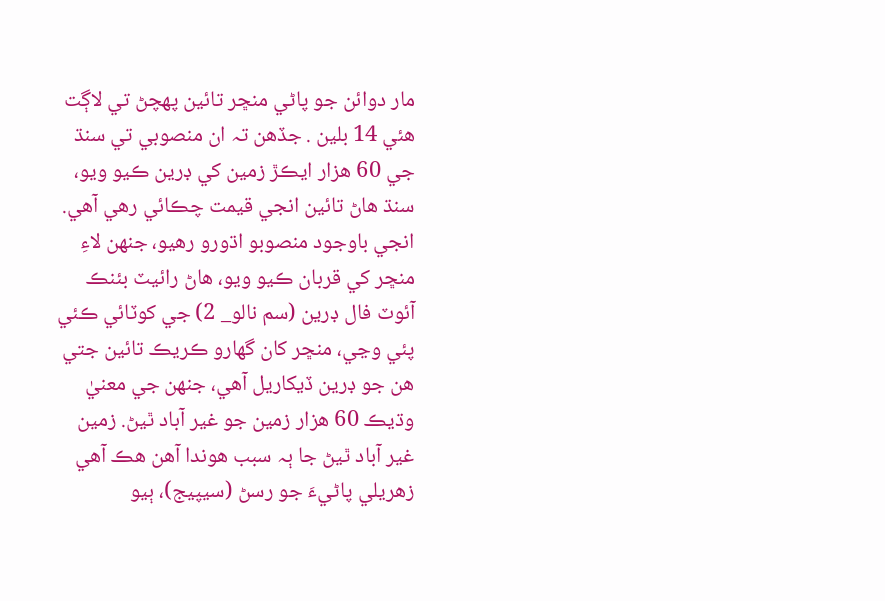مار دوائن جو پاڻي منڇر تائين پھچڻ تي لاڳت ھئي 14 بلين . جڏھن تہ ان منصوبي تي سنڌ جي 60 ھزار ايڪڙ زمين کي ڊرين ڪيو ويو، سنڌ ھاڻ تائين انجي قيمت چڪائي رھي آھي. انجي باوجود منصوبو اڌورو رھيو، جنھن لاءِ منڇر کي قربان ڪيو ويو، ھاڻ رائيٽ بئنڪ آئوٽ فال ڊرين (سم نالو_ 2) جي کوٽائي ڪئي پئي وڃي، منڇر کان گهارو ڪريڪ تائين جتي ھن جو ڊرين ڏيکاريل آھي، جنھن جي معنيٰ وڌيڪ 60 ھزار زمين جو غير آباد ٿيڻ. زمين غير آباد ٿيڻ جا ٻہ سبب ھوندا آھن ھڪ آھي زھريلي پاڻيءَ جو رسڻ (سيپيج)، ٻيو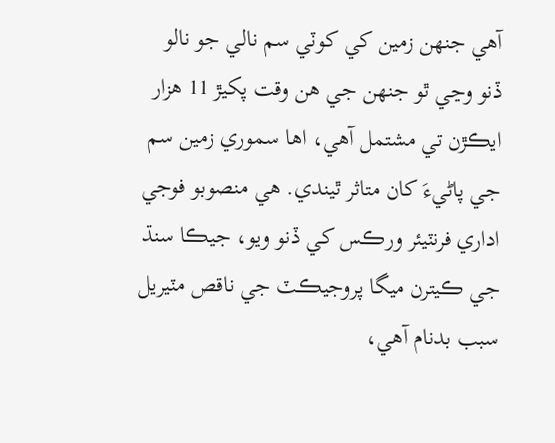آھي جنھن زمين کي کوٽي سم نالي جو نالو ڏنو وڃي ٿو جنھن جي ھن وقت پکيڙ 11 ھزار ايڪڙن تي مشتمل آھي، اھا سموري زمين سم جي پاڻيءَ کان متاثر ٿيندي. ھي منصوبو فوجي اداري فرنٽيئر ورڪس کي ڏنو ويو، جيڪا سنڌ جي ڪيترن ميگا پروجيڪٽ جي ناقص مٽيريل سبب بدنام آھي،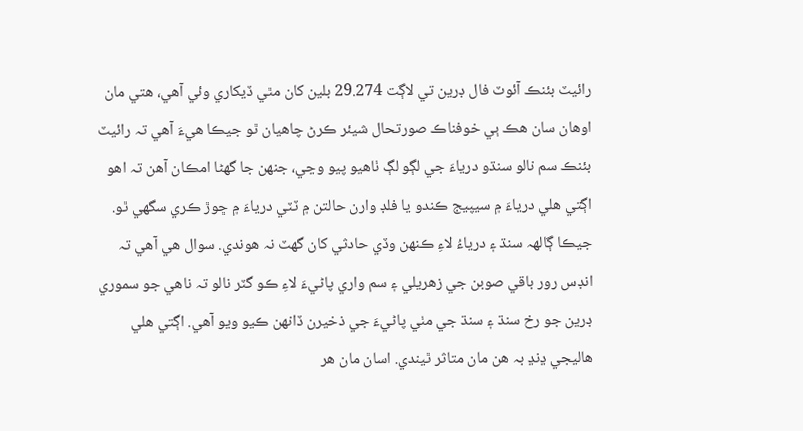رائيٽ بئنڪ آئوٽ فال ڊرين تي لاڳت 29.274 بلين کان مٿي ڏيکاري وئي آھي، ھتي مان اوھان سان ھڪ ٻي خوفناڪ صورتحال شيئر ڪرڻ چاھيان ٿو جيڪا ھيءَ آھي تہ رائيٽ بئنڪ سم نالو سنڌو درياءَ جي لڳو لڳ ٺاھيو پيو وڃي، جنھن جا گهڻا امڪان آھن تہ اھو اڳتي ھلي درياءَ ۾ سيپيج ڪندو يا فلڊ وارن حالتن ۾ ٽٽي درياءَ ۾ ڇوڙ ڪري سگهي ٿو. جيڪا ڳالھہ سنڌ ۽ درياءُ لاءِ ڪنھن وڏي حادثي کان گهٽ نہ ھوندي. سوال ھي آھي تہ انڊس رور باقي صوبن جي زھريلي ۽ سم واري پاڻيءَ لاءِ ڪو گٽر نالو تہ ناھي جو سموري ڊرين جو رخ سنڌ ۽ سنڌ جي مٺي پاڻيءَ جي ذخيرن ڏانھن ڪيو ويو آھي. اڳتي ھلي ھاليجي ڍنڍ بہ ھن مان متاثر ٿيندي. اسان مان ھر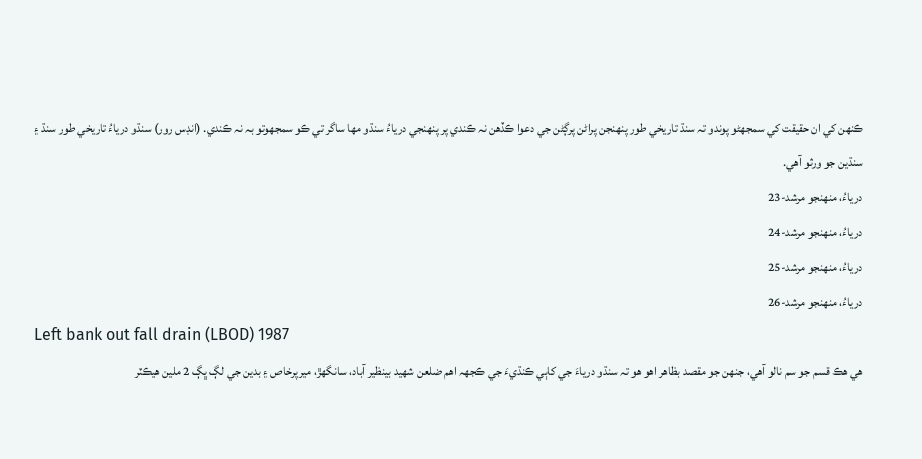ڪنھن کي ان حقيقت کي سمجهڻو پوندو تہ سنڌ تاريخي طور پنھنجن پراڻن پرڳڻن جي دعوا ڪڏھن نہ ڪندي پر پنھنجي درياءُ سنڌو مھا ساگر تي ڪو سمجهوتو بہ نہ ڪندي. (انڊس رور) سنڌو درياءُ تاريخي طور سنڌ ۽ سنڌين جو ورثو آھي.
درياءُ، منھنجو مرشد-23
درياءُ، منھنجو مرشد-24
درياءُ، منھنجو مرشد-25
درياءُ، منھنجو مرشد-26
Left bank out fall drain (LBOD) 1987
ھي ھڪ قسم جو سم نالو آھي، جنھن جو مقصد بظاھر اھو ھو تہ سنڌو درياءَ جي کاٻي ڪنڌيءَ جي ڪجهہ اھم ضلعن شھيد بينظير آباد، سانگهڙ، ميرپرخاص ۽ بدين جي لڳ ڀڳ 2 ملين ھيڪٽر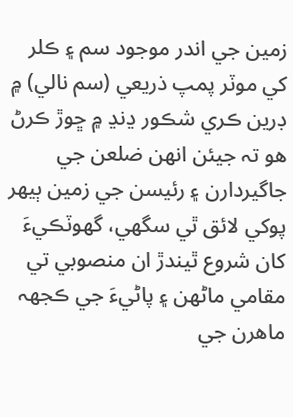زمين جي اندر موجود سم ۽ ڪلر کي موٽر پمپ ذريعي (سم نالي) ۾ ڊرين ڪري شڪور ڍنڍ ۾ ڇوڙ ڪرڻ ھو تہ جيئن انھن ضلعن جي جاگيردارن ۽ رئيسن جي زمين ٻيھر پوکي لائق ٿي سگهي، گهوٽڪيءَ کان شروع ٿيندڙ ان منصوبي تي مقامي ماڻھن ۽ پاڻيءَ جي ڪجهہ ماھرن جي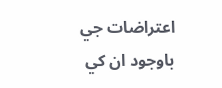اعتراضات جي باوجود ان کي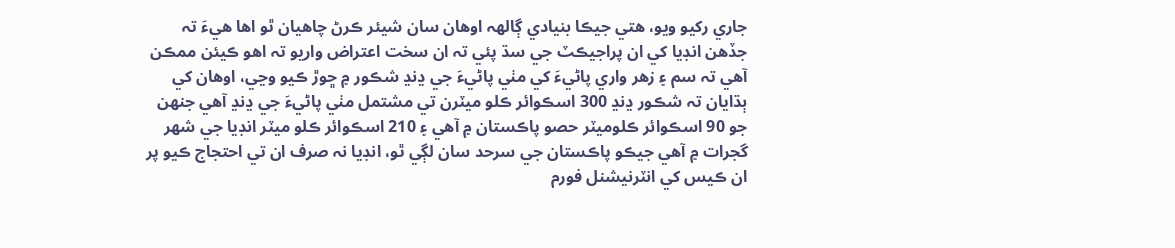جاري رکيو ويو، ھتي جيڪا بنيادي ڳالھہ اوھان سان شيئر ڪرڻ چاھيان ٿو اھا ھيءَ تہ جڏھن انڊيا کي ان پراجيڪٽ جي سڌ پئي تہ ان سخت اعتراض واريو تہ اھو ڪيئن ممڪن آھي تہ سم ۽ زھر واري پاڻيءَ کي مٺي پاڻيءَ جي ڍنڍ شڪور ۾ ڇوڙ ڪيو وڃي، اوھان کي ٻڌايان تہ شڪور ڍنڍ 300 اسڪوائر ڪلو ميٽرن تي مشتمل مٺي پاڻيءَ جي ڍنڍ آھي جنھن جو 90 اسڪوائر ڪلوميٽر حصو پاڪستان ۾ آھي ۽ 210 اسڪوائر ڪلو ميٽر انڊيا جي شھر گجرات ۾ آھي جيڪو پاڪستان جي سرحد سان لڳي ٿو، انڊيا نہ صرف ان تي احتجاج ڪيو پر ان ڪيس کي انٽرنيشنل فورم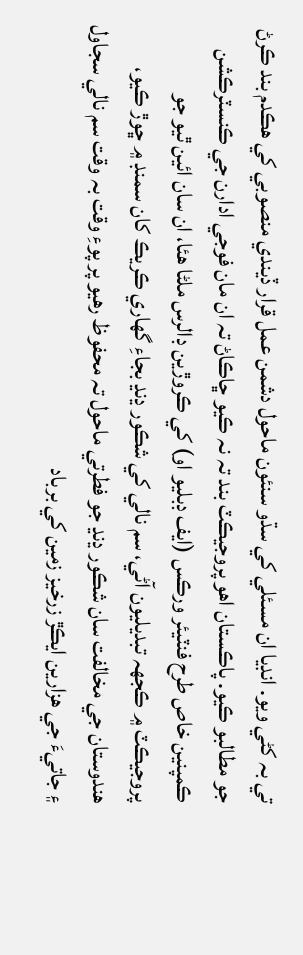تي بہ کڻي ويو. انڊيا ان مسئلي کي سڌو سنئون ماحول دشمن عمل قرار ڏيندي منصوبي کي ھڪدم بند ڪرڻ جو مطالبو ڪيو. پاڪستان اھو پروجيڪٽ بند تہ نہ ڪيو ڇاڪاڻ تہ ان مان فوجي ادارن جي ڪنسٽرڪشن ڪمپنين خاص طرح فنٽيئر ورڪس (ايف ڊبليو او) کي ڪروڙين ڊالرس ملڻا ھئا، ان سان ائين ٿيو جو پروجيڪٽ ۾ ڪجهہ تبديليون آڻي، سم نالي کي شڪور ڍنڍ بجاءِ گهاري ڪريڪ کان سمنڊ ۾ ڇوڙ ڪيو، ھندوستان جي مخالفت سان شڪور ڍنڍ جو فطرتي ماحول تہ محفوظ رھيو پر پوءِ وقت بہ وقت سم نالي سجاول ۽ جاتيءَ جي ھزارين ايڪڙ زرخيز زمين کي برباد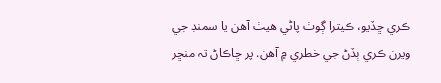ڪري ڇڏيو، ڪيترا ڳوٺ پاڻي ھيٺ آھن يا سمنڊ جي ويرن ڪري ٻڏڻ جي خطري ۾ آھن. پر ڇاڪاڻ تہ منڇر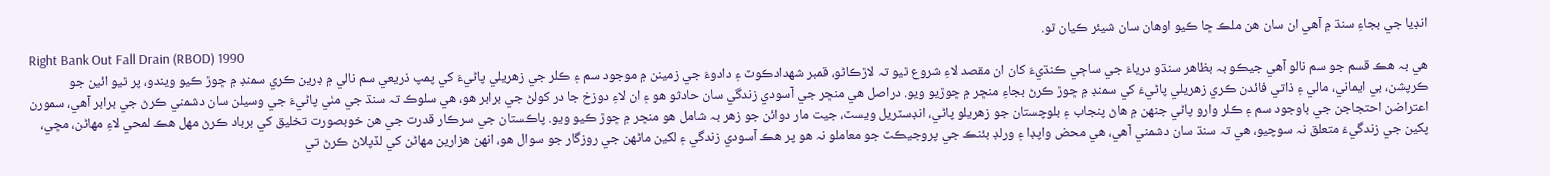انڊيا جي بجاءِ سنڌ ۾ آھي ان سان ھن ملڪ ڇا ڪيو اوھان سان شيئر ڪيان ٿو.
Right Bank Out Fall Drain (RBOD) 1990
ھي بہ ھڪ قسم جو سم نالو آھي جيڪو بہ بظاھر سنڌو درياءَ جي ساڄي ڪنڌيءَ کان ان مقصد لاءِ شروع ٿيو تہ لاڙڪاڻو، قمبر شھدادڪوٽ ۽ دادوءَ جي زمينن ۾ موجود سم ۽ ڪلر جي زھريلي پاڻيءَ کي پمپ ذريعي سم نالي ۾ ڊرين ڪري سمنڊ ۾ ڇوڙ ڪيو ويندو، پر ٿيو ائين جو ڪرپشن، بي ايماني، مالي ۽ ذاتي فائدن ڪري زھريلي پاڻيءَ کي سمنڊ ۾ ڇوڙ ڪرڻ بجاءِ منڇر ۾ ڇوڙيو ويو. دراصل ھي منڇر جي آسودي زندگي سان حادثو ھو ۽ ان لاءِ دوزخ جا در کولڻ جي برابر ھو، ھي سلوڪ تہ سنڌ جي مٺي پاڻيءَ جي وسيلن سان دشمني ڪرڻ جي برابر آھي، سمورن اعتراضن احتجاجن جي باوجود سم ۽ ڪلر وارو پاڻي جنھن ۾ ھاڻ پنجاب ۽ بلوچستان جو زھريلو پاڻي، انڊسٽريل ويسٽ، جيت مار دوائن جو زھر بہ شامل ھو منڇر ۾ ڇوڙ ڪيو ويو. پاڪستان جي سرڪار قدرت جي ھن خوبصورت تخليق کي برباد ڪرڻ مھل ھڪ لمحي لاءِ مھاڻن، مڇي، پکين جي زندگيءَ متعلق نہ سوچيو، ھي تہ سنڌ سان دشمني آھي، ھي محض واپڊا ۽ ورلڊ بئنڪ جي پروجيڪٽ جو معاملو نہ ھو پر ھڪ آسودي زندگي ۽ لکين ماڻھن جي روزگار جو سوال ھو، انھن ھزارين مھاڻن کي لڏپلاڻ ڪرڻ تي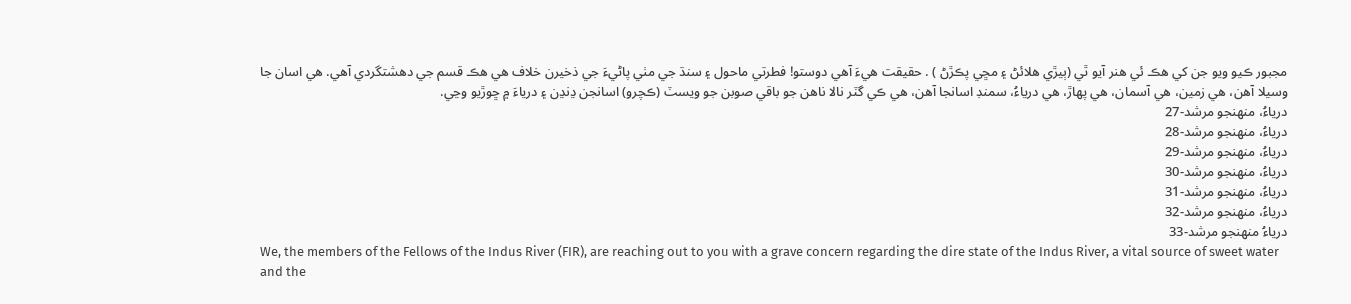مجبور ڪيو ويو جن کي ھڪ ئي ھنر آيو ٿي (ٻيڙي ھلائڻ ۽ مڇي پڪڙڻ ) . حقيقت ھيءَ آھي دوستو! فطرتي ماحول ۽ سنڌ جي مٺي پاڻيءَ جي ذخيرن خلاف ھي ھڪ قسم جي دھشتگردي آھي. ھي اسان جا وسيلا آھن، ھي زمين، ھي آسمان، ھي پھاڙ، ھي درياءُ، سمنڊ اسانجا آھن، ھي ڪي گٽر نالا ناھن جو باقي صوبن جو ويسٽ (ڪچرو) اسانجن ڍنڍن ۽ درياءَ ۾ ڇوڙيو وڃي.
درياءُ، منھنجو مرشد-27
درياءُ، منھنجو مرشد-28
درياءُ، منھنجو مرشد-29
درياءُ، منھنجو مرشد-30
درياءُ، منھنجو مرشد-31
درياءُ، منھنجو مرشد-32
درياءُ منھنجو مرشد-33
We, the members of the Fellows of the Indus River (FIR), are reaching out to you with a grave concern regarding the dire state of the Indus River, a vital source of sweet water and the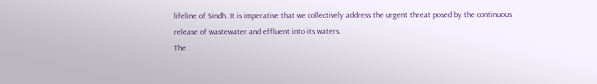lifeline of Sindh. It is imperative that we collectively address the urgent threat posed by the continuous release of wastewater and effluent into its waters.
The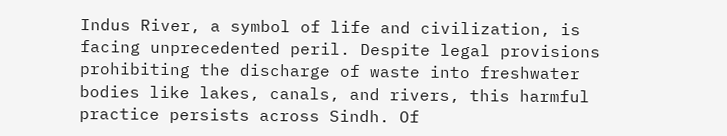Indus River, a symbol of life and civilization, is facing unprecedented peril. Despite legal provisions prohibiting the discharge of waste into freshwater bodies like lakes, canals, and rivers, this harmful practice persists across Sindh. Of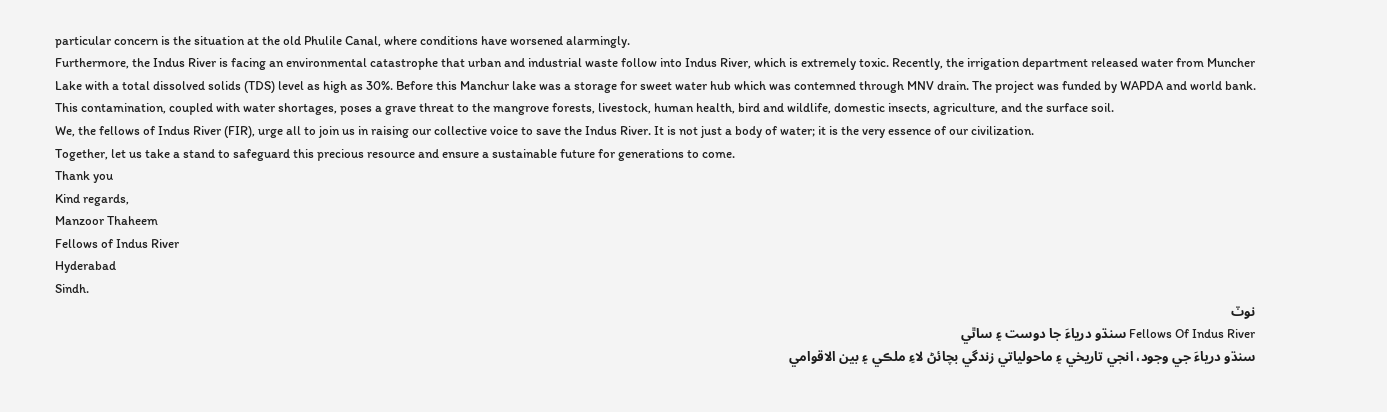particular concern is the situation at the old Phulile Canal, where conditions have worsened alarmingly.
Furthermore, the Indus River is facing an environmental catastrophe that urban and industrial waste follow into Indus River, which is extremely toxic. Recently, the irrigation department released water from Muncher Lake with a total dissolved solids (TDS) level as high as 30%. Before this Manchur lake was a storage for sweet water hub which was contemned through MNV drain. The project was funded by WAPDA and world bank. This contamination, coupled with water shortages, poses a grave threat to the mangrove forests, livestock, human health, bird and wildlife, domestic insects, agriculture, and the surface soil.
We, the fellows of Indus River (FIR), urge all to join us in raising our collective voice to save the Indus River. It is not just a body of water; it is the very essence of our civilization.
Together, let us take a stand to safeguard this precious resource and ensure a sustainable future for generations to come.
Thank you
Kind regards,
Manzoor Thaheem
Fellows of Indus River
Hyderabad
Sindh.
نوٽ
Fellows Of Indus River سنڌو درياءَ جا دوست ۽ ساٿي
سنڌو درياءَ جي وجود، انجي تاريخي ۽ ماحولياتي زندگي بچائڻ لاءِ ملڪي ۽ بين الاقوامي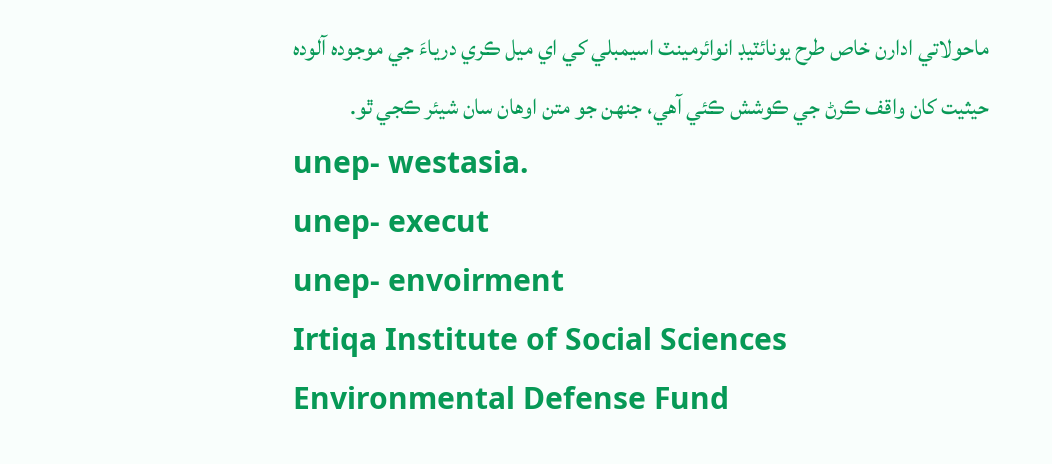ماحولاتي ادارن خاص طرح يونائٽيڊ انوائرمينٽ اسيمبلي کي اي ميل ڪري درياءَ جي موجودہ آلودہ حيثيت کان واقف ڪرڻ جي ڪوشش ڪئي آھي، جنھن جو متن اوھان سان شيئر ڪجي ٿو.
unep- westasia.
unep- execut
unep- envoirment
Irtiqa Institute of Social Sciences
Environmental Defense Fund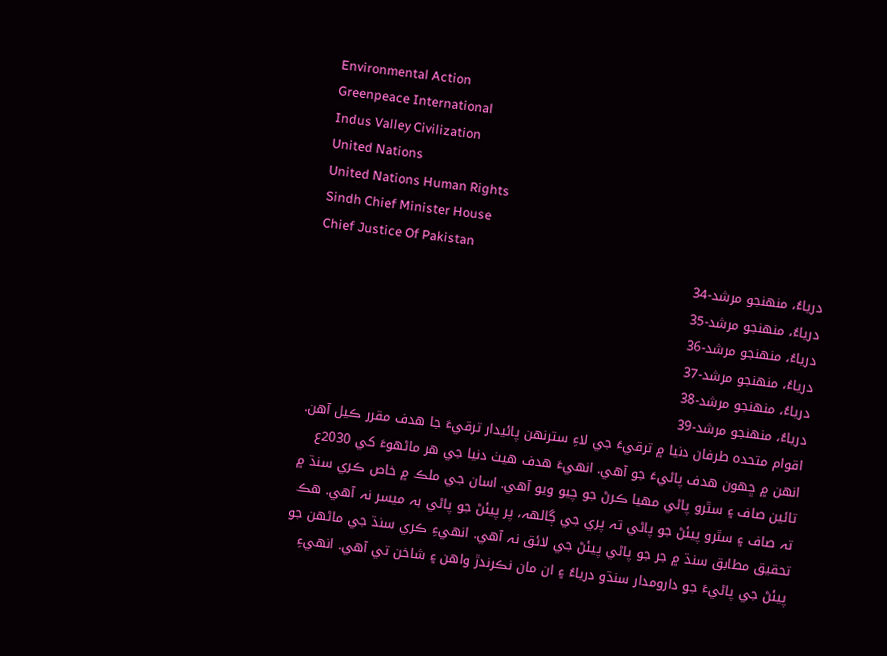Environmental Action
Greenpeace International
Indus Valley Civilization
United Nations
United Nations Human Rights
Sindh Chief Minister House
Chief Justice Of Pakistan
درياءُ، منھنجو مرشد-34
درياءُ، منھنجو مرشد-35
درياءُ، منھنجو مرشد-36
درياءُ، منھنجو مرشد-37
درياءُ، منھنجو مرشد-38
درياءُ، منھنجو مرشد-39
اقوام متحدہ طرفان دنيا ۾ ترقيءَ جي لاءِ سترنھن پائيدار ترقيءَ جا هدف مقرر ڪيل آهن. انھن ۾ ڇھون هدف پاڻيءَ جو آهي. انھيءَ هدف هيٺ دنيا جي هر ماڻھوءَ کي 2030ع تائين صاف ۽ سٿرو پاڻي مھيا ڪرڻ جو چيو ويو آهي. اسان جي ملڪ ۾ خاص ڪري سنڌ ۾ تہ صاف ۽ سٿرو پيئڻ جو پاڻي تہ پري جي ڳالھہ، پر پيئڻ جو پاڻي بہ ميسر نہ آهي. هڪ تحقيق مطابق سنڌ ۾ جر جو پاڻي پيئڻ جي لائق نہ آهي. انھيءِ ڪري سنڌ جي ماڻھن جو پيئڻ جي پاڻيءَ جو دارومدار سنڌو درياءُ ۽ ان مان نڪرندڙ واهن ۽ شاخن تي آهي. انھيءِ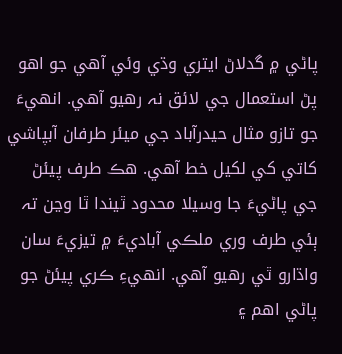پاڻي ۾ گدلاڻ ايتري وڌي وئي آهي جو اهو پڻ استعمال جي لائق نہ رهيو آهي. انھيءَ جو تازو مثال حيدرآباد جي ميئر طرفان آبپاشي کاتي کي لکيل خط آهي. هڪ طرف پيئڻ جي پاڻيءَ جا وسيلا محدود ٿيندا ٿا وڃن تہ ٻئي طرف وري ملڪي آباديءَ ۾ تيزيءَ سان واڌارو ٿي رهيو آهي. انھيءِ ڪري پيئڻ جو پاڻي اهم ۽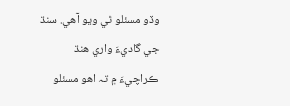وڏو مسئلو ٿي ويو آهي. سنڌ جي گاديءَ واري هنڌ ڪراچيءَ ۾ تہ اهو مسئلو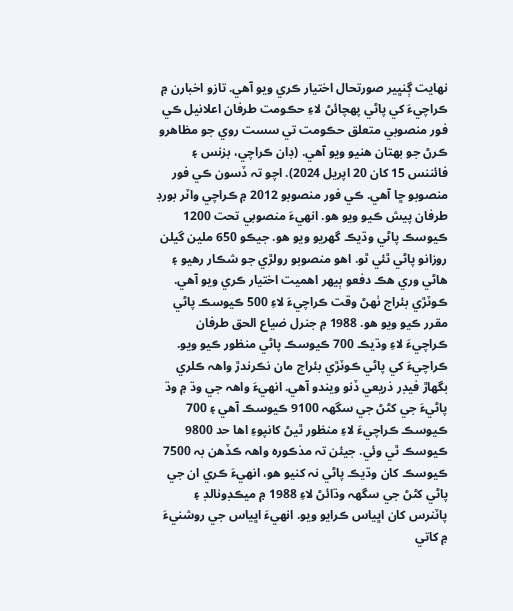نھايت ڳنڀير صورتحال اختيار ڪري ويو آهي. تازو اخبارن ۾ ڪراچيءَ کي پاڻي پھچائڻ لاءِ حڪومت طرفان اعلانيل ڪي فور منصوبي متعلق حڪومت تي سست روي جو مظاهرو ڪرڻ جو بھتان هنيو ويو آهي. (ڊان ڪراچي، بزنس ۽ فائننس 15 کان 20 اپريل 2024). اچو تہ ڏسون ڪي فور منصوبو ڇا آهي. ڪي فور منصوبو 2012 ۾ ڪراچي واٽر بورڊ طرفان پيش ڪيو ويو هو. انھيءَ منصوبي تحت 1200 ڪيوسڪ پاڻي وڌيڪ گهريو ويو هو. جيڪو 650 ملين گيلن روزانو پاڻي ٿئي ٿو. اهو منصوبو رولڙي جو شڪار رهيو ۽ هاڻي وري هڪ دفعو ٻيھر اهميت اختيار ڪري ويو آهي. ڪوٽڙي بئراج ٺھڻ وقت ڪراچيءَ لاءِ 500 ڪيوسڪ پاڻي مقرر ڪيو ويو هو. 1988 ۾ جنرل ضياع الحق طرفان ڪراچيءَ لاءِ وڌيڪ 700 ڪيوسڪ پاڻي منظور ڪيو ويو. ڪراچيءَ کي پاڻي ڪوٽڙي بئراج مان نڪرندڙ واھہ ڪلري بگهاڙ فيڊر ذريعي ڏنو ويندو آهي. انھيءَ واھہ جي وڌ ۾ وڌ پاڻيءَ جي کڻڻ جي سگهہ 9100 ڪيوسڪ آهي ۽ 700 ڪيوسڪ ڪراچيءَ لاءِ منظور ٿيڻ کانپوءِ اها حد 9800 ڪيوسڪ ٿي وئي. جيئن تہ مذڪورہ واھہ ڪڏهن بہ 7500 ڪيوسڪ کان وڌيڪ پاڻي نہ کنيو هو، انھيءَ ڪري ان جي پاڻي کڻڻ جي سگهہ وڌائڻ لاءِ 1988 ۾ ميڪڊونالڊ ۽ پاٽنرس کان اڀياس ڪرايو ويو. انھيءَ اڀياس جي روشنيءَ ۾ کاتي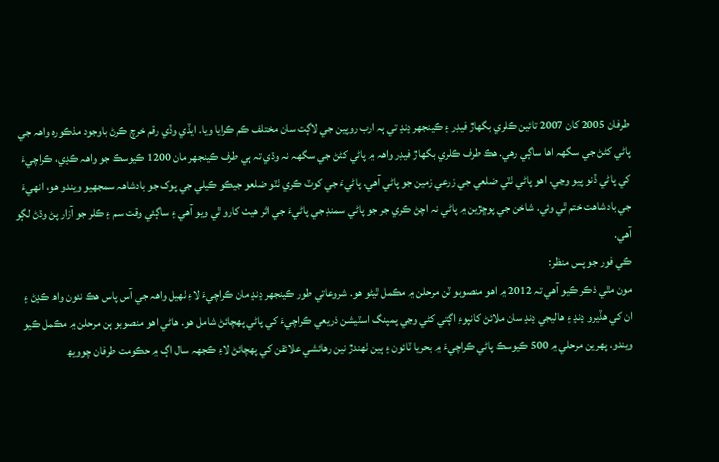طرفان 2005 کان 2007 تائين ڪلري بگهاڙ فيڊر ۽ ڪينجهر ڍنڍ تي ٻہ ارب روپين جي لاڳت سان مختلف ڪم ڪرايا ويا. ايڏي وڏي رقم خرچ ڪرڻ باوجود مذڪورہ واھہ جي پاڻي کڻڻ جي سگهہ اها ساڳي رهي. هڪ طرف ڪلري بگهاڙ فيڊر واھہ ۾ پاڻي کڻڻ جي سگهہ نہ وڌي تہ ٻي طرف ڪينجهر مان 1200 ڪيوسڪ جو واھہ ڪڍي، ڪراچيءَ کي پاڻي ڏنو پيو وڃي. اهو پاڻي ٺٽي ضلعي جي زرعي زمين جو پاڻي آهي. پاڻيءَ جي کوٽ ڪري ٺٽو ضلعو جيڪو ڪيلي جي پوک جو بادشاھہ سمجهيو ويندو هو، انھيءَ جي بادشاهت ختم ٿي وئي. شاخن جي پوڇڙين ۾ پاڻي نہ اچڻ ڪري جر جو پاڻي سمنڊ جي پاڻيءَ جي اثر هيٺ کارو ٿي ويو آهي ۽ ساڳئي وقت سم ۽ ڪلر جو آزار پڻ وڌڻ لڳو آهي.
ڪي فور جو پس منظر:
مون مٿي ذڪر ڪيو آهي تہ 2012 ۾ اهو منصوبو ٽن مرحلن ۾ مڪمل ٿيڻو هو. شروعاتي طور ڪينجهر ڍنڍ مان ڪراچيءَ لاءِ ٺھيل واھہ جي آس پاس هڪ نئون واھ ڪڍڻ ۽ ان کي هڏيرو ڍنڍ ۽ هاليجي ڍنڍ سان ملائڻ کانپوءِ اڳتي کڻي وڃي پمپنگ اسٽيشن ذريعي ڪراچيءَ کي پاڻي پھچائڻ شامل هو. هاڻي اهو منصوبو ٻن مرحلن ۾ مڪمل ڪيو ويندو. پھرين مرحلي ۾ 500 ڪيوسڪ پاڻي ڪراچيءَ ۾ بحريا ٽائون ۽ ٻين ٺھندڙ نين رهائشي علائقن کي پھچائڻ لاءِ ڪجهہ سال اڳ ۾ حڪومت طرفان چوويھ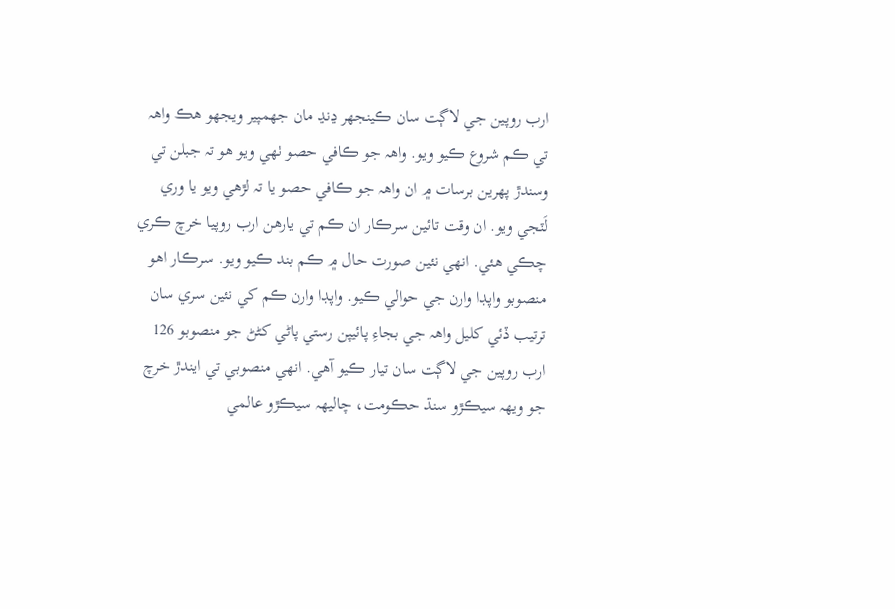ارب روپين جي لاڳت سان ڪينجهر ڍنڍ مان جهمپير ويجهو هڪ واھہ تي ڪم شروع ڪيو ويو. واھہ جو ڪافي حصو ٺھي ويو هو تہ جبلن تي وسندڙ پھرين برسات ۾ ان واھہ جو ڪافي حصو يا تہ لڙهي ويو يا وري لَٽجي ويو. ان وقت تائين سرڪار ان ڪم تي يارهن ارب روپيا خرچ ڪري چڪي هئي. انھي نئين صورت حال ۾ ڪم بند ڪيو ويو. سرڪار اهو منصوبو واپڊا وارن جي حوالي ڪيو. واپڊا وارن ڪم کي نئين سري سان ترتيب ڏئي کليل واھہ جي بجاءِ پائيپن رستي پاڻي کڻڻ جو منصوبو 126 ارب روپين جي لاڳت سان تيار ڪيو آهي. انھي منصوبي تي ايندڙ خرچ جو ويھہ سيڪڙو سنڌ حڪومت، چاليھہ سيڪڙو عالمي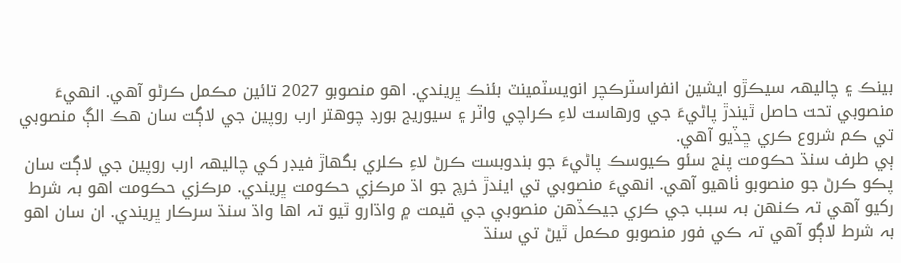بينڪ ۽ چاليھہ سيڪڙو ايشين انفراسٽرڪچر انويسٽمينٽ بئنڪ ڀريندي. اهو منصوبو 2027 تائين مڪمل ڪرڻو آهي. انھيءَ منصوبي تحت حاصل ٿيندڙ پاڻيءَ جي ورهاست لاءِ ڪراچي واٽر ۽ سيوريج بورڊ چوهتر ارب روپين جي لاڳت سان هڪ الڳ منصوبي تي ڪم شروع ڪري ڇڏيو آهي.
ٻي طرف سنڌ حڪومت پنج سئو ڪيوسڪ پاڻيءَ جو بندوبست ڪرڻ لاءِ ڪلري بگهاڙ فيڊر کي چاليھہ ارب روپين جي لاڳت سان پڪو ڪرڻ جو منصوبو ٺاهيو آهي. انھيءَ منصوبي تي ايندڙ خرچ جو اڌ مرڪزي حڪومت ڀريندي. مرڪزي حڪومت اهو بہ شرط رکيو آهي تہ ڪنھن بہ سبب جي ڪري جيڪڏهن منصوبي جي قيمت ۾ واڌارو ٿيو تہ اها واڌ سنڌ سرڪار ڀريندي. ان سان اهو بہ شرط لاڳو آهي تہ ڪي فور منصوبو مڪمل ٿيڻ تي سنڌ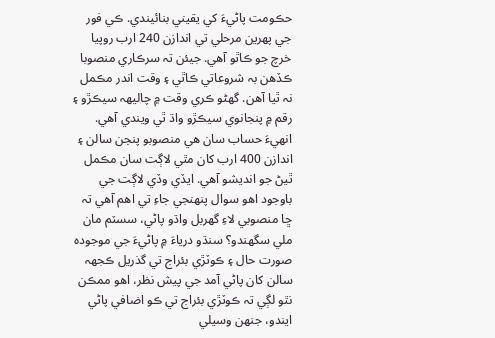حڪومت پاڻيءَ کي يقيني بنائيندي. ڪي فور جي پھرين مرحلي تي اندازن 240 ارب روپيا خرچ جو ڪاٿو آهي. جيئن تہ سرڪاري منصوبا ڪڏهن بہ شروعاتي ڪاٿي ۽ وقت اندر مڪمل نہ ٿيا آهن. گهڻو ڪري وقت ۾ چاليھہ سيڪڙو ۽ رقم ۾ پنجانوي سيڪڙو واڌ ٿي ويندي آهي. انھيءَ حساب سان هي منصوبو پنجن سالن ۽ اندازن 400 ارب کان مٿي لاڳت سان مڪمل ٿيڻ جو انديشو آهي. ايڏي وڏي لاڳت جي باوجود اهو سوال پنھنجي جاءِ تي اهم آهي تہ ڇا منصوبي لاءِ گهربل واڌو پاڻي، سسٽم مان ملي سگهندو؟ سنڌو درياءَ ۾ پاڻيءَ جي موجودہ صورت حال ۽ ڪوٽڙي بئراج تي گذريل ڪجهہ سالن کان پاڻي آمد جي پيش نظر، اهو ممڪن نٿو لڳي تہ ڪوٽڙي بئراج تي ڪو اضافي پاڻي ايندو، جنھن وسيلي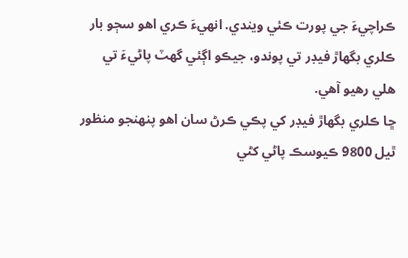ڪراچيءَ جي پورت ڪئي ويندي. انھيءَ ڪري اهو سڄو بار ڪلري بگهاڙ فيڊر تي پوندو، جيڪو اڳئي گهٽ پاڻيءَ تي هلي رهيو آهي.
ڇا ڪلري بگهاڙ فيڊر کي پڪي ڪرڻ سان اهو پنھنجو منظور ٿيل 9800 ڪيوسڪ پاڻي کڻي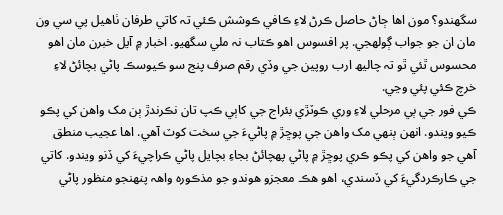سگهندو؟ مون اها ڄاڻ حاصل ڪرڻ لاءِ ڪافي ڪوشش ڪئي تہ کاتي طرفان ٺاهيل پي سي ون مان ان جو جواب ڳولھجي. پر افسوس اهو ڪتاب نہ ملي سگهيو. اخبار ۾ آيل خبرن مان اهو محسوس ٿئي ٿو تہ چاليھ ارب روپين جي وڏي رقم صرف پنج سو ڪيوسڪ پاڻي بچائڻ لاءِ خرچ ڪئي پئي وڃي.
ڪي فور جي ٻي مرحلي لاءِ وري ڪوٽڙي بئراج جي کاٻي ڪپ تان نڪرندڙ ٻن مک واهن کي پڪو ڪيو ويندو. انھن ٻنھي مک واهن جي پوڇڙ ۾ پاڻيءَ جي سخت کوٽ آھي. اها عجيب منطق آھي جو واهن کي پڪو ڪري پوڇڙ ۾ پاڻي پھچائڻ بجاءِ بچايل پاڻي ڪراچيءَ کي ڏنو ويندو. کاتي جي ڪارڪردگيءَ کي ڏسندي، اهو هڪ معجزو هوندو جو مذڪورہ واھہ پنھنجو منظور پاڻي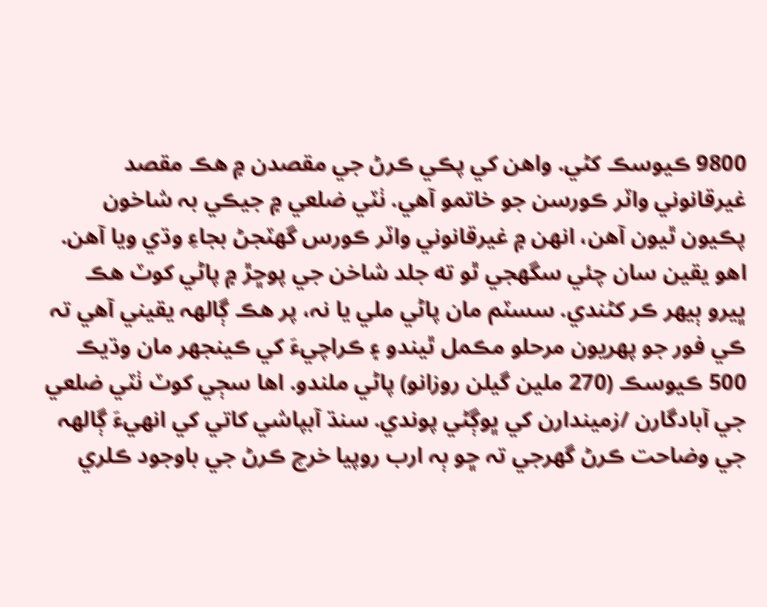9800 ڪيوسڪ کڻي. واهن کي پڪي ڪرڻ جي مقصدن ۾ هڪ مقصد غيرقانوني واٽر ڪورسن جو خاتمو آهي. ٺٽي ضلعي ۾ جيڪي بہ شاخون پڪيون ٿيون آهن، انھن ۾ غيرقانوني واٽر ڪورس گهٽجڻ بجاءِ وڌي ويا آهن. اهو يقين سان چئي سگهجي ٿو ته جلد شاخن جي پوڇڙ ۾ پاڻي کوٽ هڪ ڀيرو ٻيھر ڪر کڻندي. سسٽم مان پاڻي ملي يا نہ، پر هڪ ڳالھہ يقيني آهي تہ ڪي فور جو پھريون مرحلو مڪمل ٿيندو ۽ ڪراچيءَ کي ڪينجهر مان وڌيڪ 500 ڪيوسڪ (270 ملين گيلن روزانو) پاڻي ملندو. اها سڄي کوٽ ٺٽي ضلعي جي آبادگارن /زميندارن کي ڀوڳڻي پوندي. سنڌ آبپاشي کاتي کي انھيءَ ڳالھہ جي وضاحت ڪرڻ گهرجي تہ ڇو ٻہ ارب روپيا خرچ ڪرڻ جي باوجود ڪلري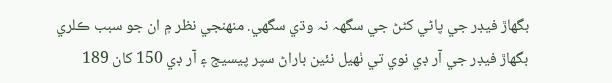بگهاڙ فيڊر جي پاڻي کڻڻ جي سگهہ نہ وڌي سگهي. منھنجي نظر ۾ ان جو سبب ڪلري بگهاڙ فيڊر جي آر ڊي نوي تي ٺھيل نئين باراڻ سپر پيسيج ۽ آر ڊي 150 کان 189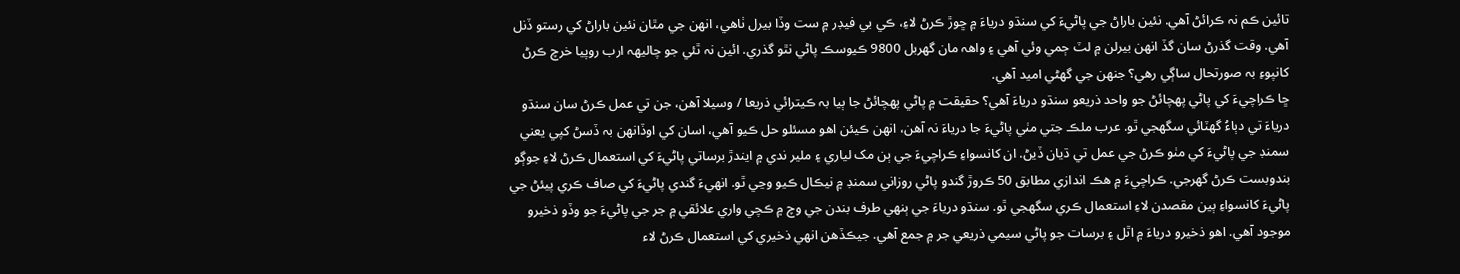تائين ڪم نہ ڪرائڻ آهي. نئين باراڻ جي پاڻيءَ کي سنڌو درياءَ ۾ ڇوڙ ڪرڻ لاءِ، ڪي بي فيڊر ۾ ست وڏا بيرل ٺاهي، انھن جي مٿان نئين باراڻ کي رستو ڏنل آهي. وقت گذرڻ سان گڏ انھن بيرلن ۾ لٽ ڄمي وئي آهي ۽ واھہ مان گهربل 9800 ڪيوسڪ پاڻي نٿو گذري. ائين نہ ٿئي جو چاليھہ ارب روپيا خرچ ڪرڻ کانپوءِ بہ صورتحال ساڳي رهي؟ جنھن جي گهڻي اميد آهي.
ڇا ڪراچيءَ کي پاڻي پھچائڻ جو واحد ذريعو سنڌو درياءَ آهي؟ حقيقت ۾ پاڻي پھچائڻ جا ٻيا بہ ڪيترائي ذريعا / وسيلا آهن، جن تي عمل ڪرڻ سان سنڌو درياءَ تي دٻاءُ گهٽائي سگهجي ٿو. عرب ملڪ جتي مٺي پاڻيءَ جا درياءَ نہ آهن، انھن ڪيئن اهو مسئلو حل ڪيو آهي، اسان کي اوڏانھن بہ ڏسڻ کپي يعني سمنڊ جي پاڻيءَ کي مٺو ڪرڻ جي عمل تي ڌيان ڏيڻ. ان کانسواءِ ڪراچيءَ جي ٻن مک لياري ۽ ملير ندي ۾ ايندڙ برساتي پاڻيءَ کي استعمال ڪرڻ لاءِ جوڳو بندوبست ڪرڻ گهرجي. ڪراچيءَ ۾ هڪ اندازي مطابق 50 ڪروڙ گندو پاڻي روزاني سمنڊ ۾ نيڪال ڪيو وڃي ٿو. انھيءَ گندي پاڻيءَ کي صاف ڪري پيئڻ جي پاڻيءَ کانسواءِ ٻين مقصدن لاءِ استعمال ڪري سگهجي ٿو. سنڌو درياءَ جي ٻنھي طرف بندن جي وچ ۾ ڪچي واري علائقي ۾ جر جي پاڻيءَ جو وڏو ذخيرو موجود آھي. اهو ذخيرو درياءَ ۾ اٿل ۽ برسات جو پاڻي سيمي ذريعي جر ۾ جمع آهي. جيڪڏهن انھي ذخيري کي استعمال ڪرڻ لاء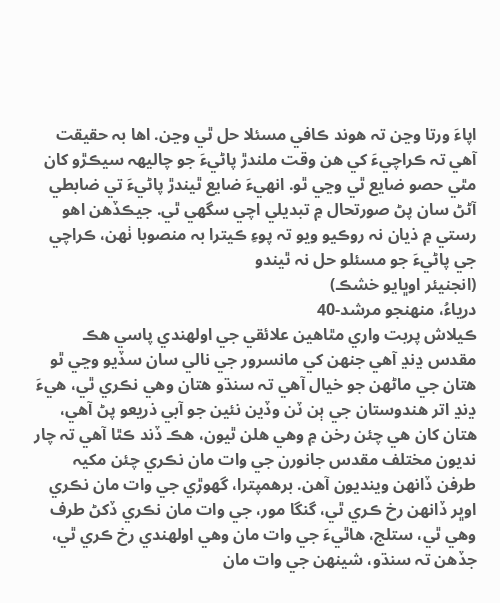اپاءَ ورتا وڃن تہ ھوند ڪافي مسئلا حل ٿي وڃن. اها بہ حقيقت آهي تہ ڪراچيءَ کي هن وقت ملندڙ پاڻيءَ جو چاليھہ سيڪڙو کان مٿي حصو ضايع ٿي وڃي ٿو. انھيءَ ضايع ٿيندڙ پاڻيءَ تي ضابطي آڻڻ سان پڻ صورتحال ۾ تبديلي اچي سگهي ٿي. جيڪڏهن اهو رستي ۾ ذيان نہ روڪيو ويو تہ پوءِ ڪيترا بہ منصوبا ٺھن، ڪراچي جي پاڻيءَ جو مسئلو حل نہ ٿيندو
(انجنيئر اوڀايو خشڪ)
درياءُ، منھنجو مرشد-40
ڪيلاش پربت واري مٿاھين علائقي جي اولھندي پاسي ھڪ مقدس ڍنڍ آھي جنھن کي مانسرور جي نالي سان سڏيو وڃي ٿو ھتان جي ماڻھن جو خيال آھي تہ سنڌو ھتان وھي نڪري ٿي، ھيءَ ڍنڍ اتر ھندوستان جي ٻن ٽن وڏين نئين جو آبي ذريعو پڻ آھي، ھتان کان ھي چئن رخن ۾ وھي ھلن ٿيون، ھڪ ڏند ڪٿا آھي تہ چار نديون مختلف مقدس جانورن جي وات مان نڪري چئن مکيہ طرفن ڏانھن وينديون آھن. برھمپترا، گهوڙي جي وات مان نڪري اوڀر ڏانھن رخ ڪري ٿي، گنگا مور، جي وات مان نڪري ڏکڻ طرف وھي ٿي، ستلج، ھاٿيءَ جي وات مان وھي اولھندي رخ ڪري ٿي، جڏھن تہ سنڌو، شينھن جي وات مان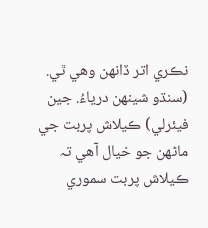نڪري اتر ڏانھن وھي ٿي. (سنڌو شينھن درياءُ. جين فيئرلي) ڪيلاش پربت جي ماڻھن جو خيال آھي تہ ڪيلاش پربت سموري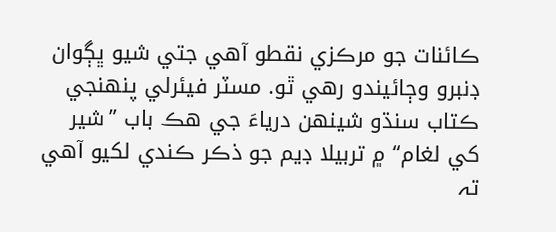ڪائنات جو مرڪزي نقطو آھي جتي شيو ڀڳوان ڊنبرو وڄائيندو رھي ٿو. مسٽر فيئرلي پنھنجي ڪتاب سنڌو شينھن درياءَ جي ھڪ باب ”شير کي لغام“ ۾ تربيلا ڊيم جو ذڪر ڪندي لکيو آھي تہ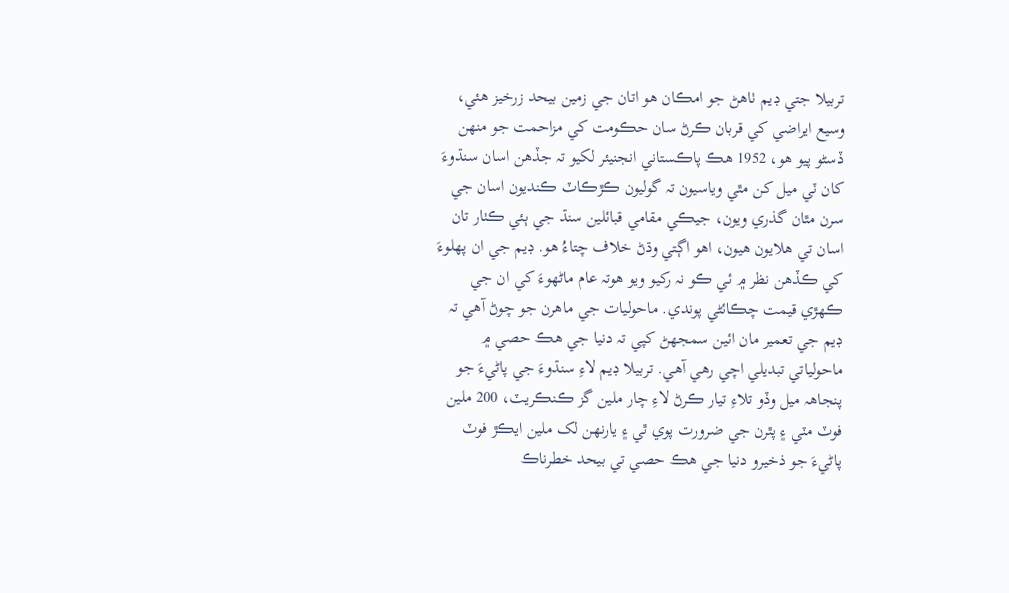تربيلا جتي ڊيم ٺاھڻ جو امڪان ھو اتان جي زمين بيحد زرخيز ھئي، وسيع ايراضي کي قربان ڪرڻ سان حڪومت کي مزاحمت جو منھن ڏسڻو پيو ھو، 1952 ھڪ پاڪستاني انجنيئر لکيو تہ جڏھن اسان سنڌوءَ کان ٽي ميل کن مٿي وياسيون تہ گوليون ڪڙڪاٽ ڪنديون اسان جي سرن مٿان گذري ويون، جيڪي مقامي قبائلين سنڌ جي ٻئي ڪٺار تان اسان تي ھلايون ھيون، اھو اڳتي وڌڻ خلاف چتاءُ ھو. ڊيم جي ان پھلوءَ کي ڪڏھن نظر ۾ ئي ڪو نہ رکيو ويو ھوتہ عام ماڻھوءَ کي ان جي ڪھڙي قيمت چڪائڻي پوندي. ماحوليات جي ماھرن جو چوڻ آھي تہ ڊيم جي تعمير مان ائين سمجهڻ کپي تہ دنيا جي ھڪ حصي ۾ ماحولياتي تبديلي اچي رھي آھي. تربيلا ڊيم لاءِ سنڌوءَ جي پاڻيءَ جو پنجاھہ ميل وڏو تلاءِ تيار ڪرڻ لاءِ چار ملين گز ڪنڪريٽ، 200 ملين فوٽ مٽي ۽ پٿرن جي ضرورت پوي ٿي ۽ يارنھن لک ملين ايڪڙ فوٽ پاڻيءَ جو ذخيرو دنيا جي ھڪ حصي تي بيحد خطرناڪ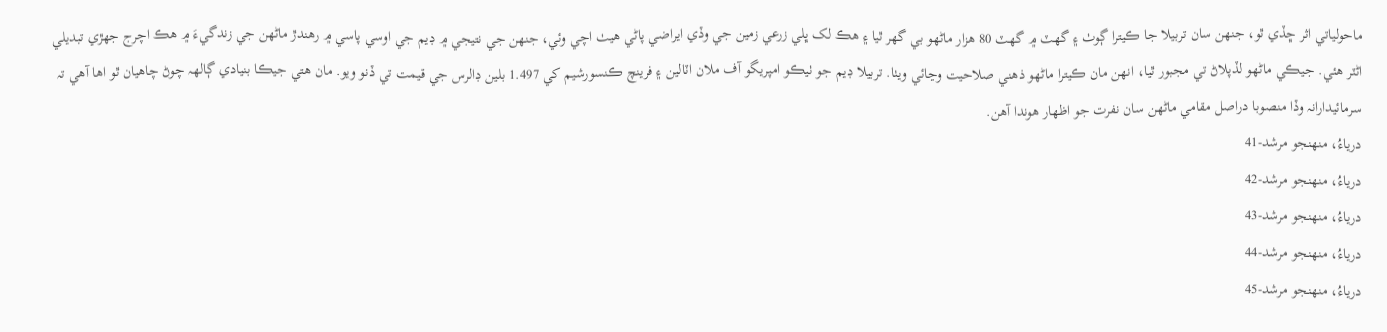ماحولياتي اثر ڇڏي ٿو، جنھن سان تربيلا جا ڪيترا ڳوٺ ۽ گهٽ ۾ گهٽ 80 ھزار ماڻھو بي گهر ٿيا ۽ ھڪ لک ڀلي زرعي زمين جي وڏي ايراضي پاڻي ھيٺ اچي وئي، جنھن جي نتيجي ۾ ڊيم جي اوسي پاسي ۾ رھندڙ ماڻھن جي زندگيءَ ۾ ھڪ اچرج جھڙي تبديلي اڻٽر ھئي. جيڪي ماڻھو لڏپلاڻ تي مجبور ٿيا، انھن مان ڪيترا ماڻھو ذھني صلاحيت وڃائي ويٺا. تربيلا ڊيم جو ٺيڪو امپريگو آف ملان اٽالين ۽ فرينچ ڪنسورشيم کي 1.497 بلين ڊالرس جي قيمت تي ڏنو ويو. مان ھتي جيڪا بنيادي ڳالھہ چوڻ چاھيان ٿو اھا آھي تہ سرمائيدارانہ وڏا منصوبا دراصل مقامي ماڻھن سان نفرت جو اظھار ھوندا آھن.
درياءُ، منھنجو مرشد-41
درياءُ، منھنجو مرشد-42
درياءُ، منھنجو مرشد-43
درياءُ، منھنجو مرشد-44
درياءُ، منھنجو مرشد-45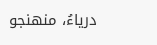درياءُ، منھنجو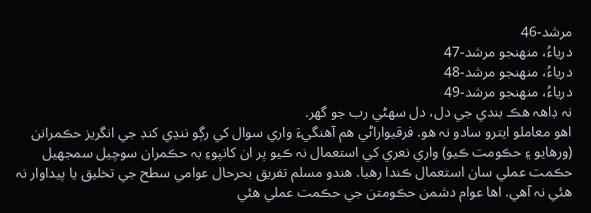مرشد-46
درياءُ، منھنجو مرشد-47
درياءُ، منھنجو مرشد-48
درياءُ، منھنجو مرشد-49
نہ ڊاھہ ھڪ بندي جي دل، دل سھڻي رب جو گهر.
اھو معاملو ايترو سادو نہ ھو. فرقيواراڻي ھم آھنگيءَ واري سوال کي رڳو ننڍي کنڊ جي انگريز حڪمرانن (ورھايو ۽ حڪومت ڪيو) واري نعري کي استعمال نہ ڪيو پر ان کانپوءِ بہ حڪمران سوچيل سمجهيل حڪمت عملي سان استعمال ڪندا رھيا. ھندو مسلم تفريق بحرحال عوامي سطح جي تخليق يا پيداوار نہ ھئي نہ آھي. اھا عوام دشمن حڪومتن جي حڪمت عملي ھئي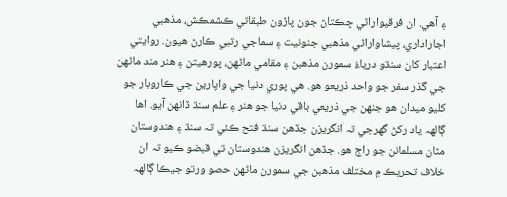۽ آھي. ان فرقيواراڻي ڇڪتاڻ جون پاڙون طبقاتي ڪشمڪش، مذھبي اجاراداري، پيشاواراڻي مذھبي جنونيت ۽ سماجي رتبي ڪارڻ ھيون. روايتي اعتبار کان سنڌو درياءُ سمورن مذھبن ۽ مقامي ماڻھن، پورھيتن ۽ ھنر مند ماڻھن جي گذر سفر جو واحد ذريعو ھو. ھي پوري دنيا جي واپارين جي ڪاروبار جو کليو ميدان ھو جنھن جي ذريعي باقي دنيا جو ھنر ۽ علم سنڌ ڏانھن آيو. اھا ڳالھہ ياد رکڻ گهرجي تہ انگريزن جڏھن سنڌ فتح ڪئي تہ سنڌ ۽ ھندوستان مٿان مسلمانن جو راڄ ھو. جڏھن انگريزن ھندوستان تي قبضو ڪيو تہ ان خلاف تحريڪ ۾ مختلف مذھبن جي سمورن ماڻھن حصو ورتو جيڪا ڳالھہ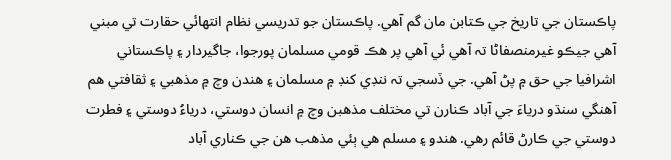پاڪستان جي تاريخ جي ڪتابن مان گم آھي. پاڪستان جو تدريسي نظام انتھائي حقارت تي مبني آھي جيڪو غيرمنصفاڻا تہ آھي ئي آھي پر ھڪ قومي مسلمان پورجوا، جاگيردار ۽ پاڪستاني اشرافيا جي حق ۾ پڻ آھي. جي ڏسجي تہ ننڊي کنڊ ۾ مسلمان ۽ ھندن وچ ۾ مذھبي ۽ ثقافتي ھم آھنگي سنڌو درياءَ جي آباد ڪنارن تي مختلف مذھبن وچ ۾ انسان دوستي، درياءُ دوستي ۽ فطرت دوستي جي ڪارڻ قائم رھي. ھندو ۽ مسلم ھي ٻئي مذھب ھن جي ڪناري آباد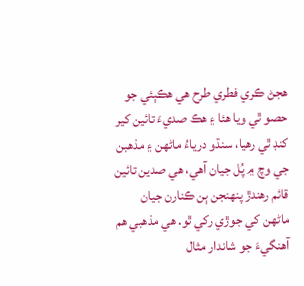ھجڻ ڪري فطري طرح ھي ھڪٻئي جو حصو ٿي ويا ھئا ۽ ھڪ صديءَ تائين کير کنڊ ٿي رھيا، سنڌو درياءُ ماڻھن ۽ مذھبن جي وچ ۾ پُل جيان آھي، ھي صدين تائين قائم رھندڙ پنھنجن ٻن ڪنارن جيان ماڻھن کي جوڙي رکي ٿو. ھي مذھبي ھم آھنگيءَ جو شاندار مثال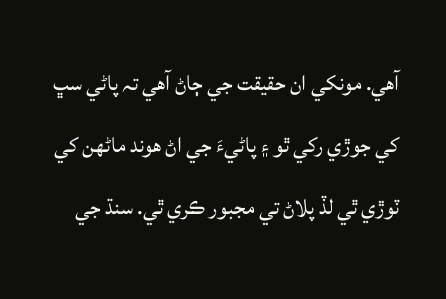آھي. مونکي ان حقيقت جي ڄاڻ آھي تہ پاڻي سڀ کي جوڙي رکي ٿو ۽ پاڻيءَ جي اڻ ھوند ماڻھن کي ٽوڙي ٿي لڏ پلاڻ تي مجبور ڪري ٿي. سنڌ جي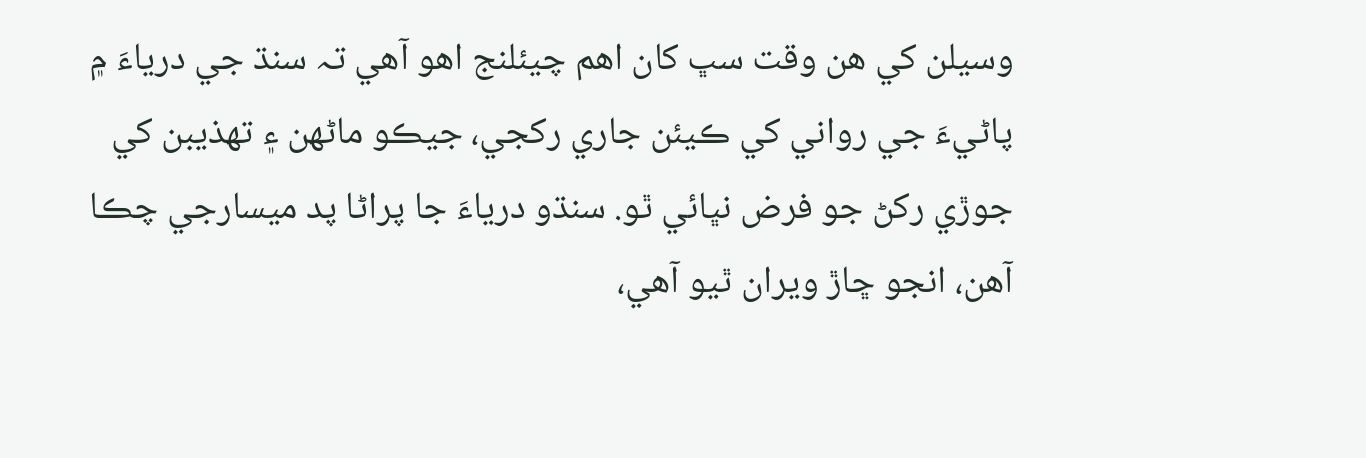وسيلن کي ھن وقت سڀ کان اھم چيئلنج اھو آھي تہ سنڌ جي درياءَ ۾ پاڻيءَ جي رواني کي ڪيئن جاري رکجي، جيڪو ماڻھن ۽ تھذيبن کي جوڙي رکڻ جو فرض نڀائي ٿو. سنڌو درياءَ جا پراڻا پد ميسارجي چڪا آھن، انجو ڇاڙ ويران ٿيو آھي،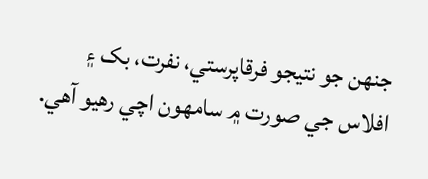جنھن جو نتيجو فرقاپرستي، نفرت، بک ۽ افلاس جي صورت ۾ سامھون اچي رھيو آھي.